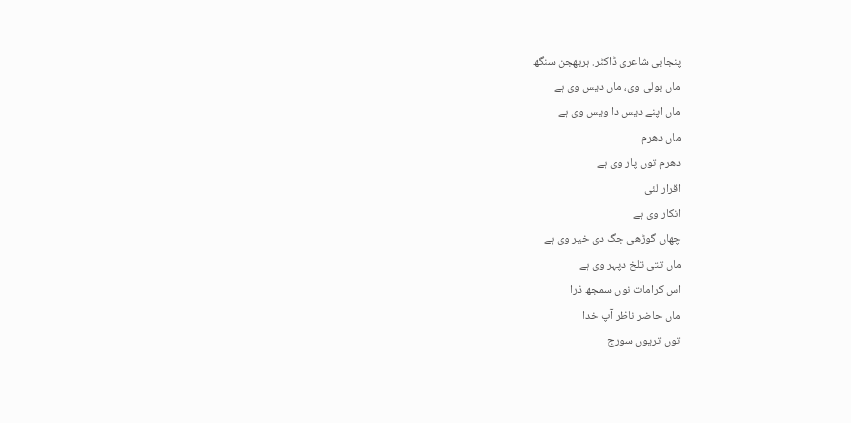پنجابی شاعری ڈاکٹر. ہربھجن سنگھ
ماں بولی وی، ماں دیس وی ہے
ماں اپنے دیس دا ویس وی ہے
ماں دھرم
دھرم توں پار وی ہے
اقرار لئی
انکار وی ہے
چھاں گوڑھی جگ دی خیر وی ہے
ماں تتی تلخ دپہر وی ہے
اس کرامات نوں سمجھ ذرا
ماں حاضر ناظر آپ خدا
توں تریوں سورج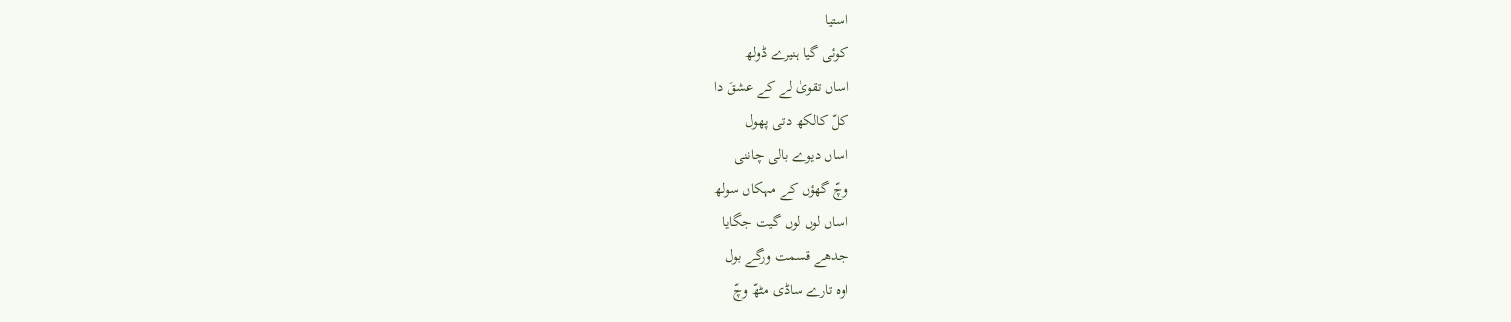استیا
کوئی گیا ہنیرے ڈولھ
اساں تقویٰ لے کے عشقَ دا
کلّ کالکھ دتی پھول
اساں دیوے بالی چاننی
وچّ گھؤں کے مہکاں سولھ
اساں لوں لوں گیت جگایا
جدھے قسمت ورگے بول
اوہ تارے ساڈی مٹھّ وچّ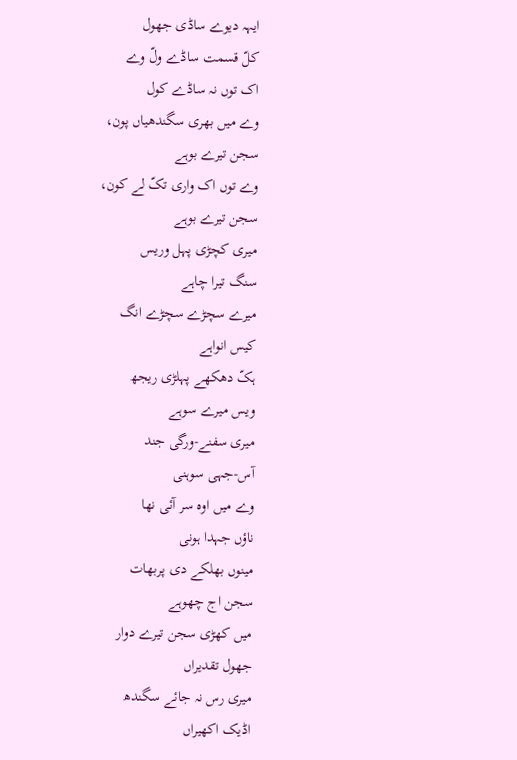ایہہ دیوے ساڈی جھول
کلّ قسمت ساڈے ولّ وے
اک توں نہ ساڈے کول
وے میں بھری سگندھیاں پون،
سجن تیرے بوہے
وے توں اک واری تکّ لے کون،
سجن تیرے بوہے
میری کچڑی پہل وریس
سنگ تیرا چاہے
میرے سچڑے سچڑے انگ
کیس انواہے
ہکّ دھکھے پہلڑی ریجھ
ویس میرے سوہے
میری سفنے-ورگی جند
آس-جہی سوہنی
وے میں اوہ سر آئی نھا
ناؤں جہدا ہونی
مینوں بھلکے دی پربھات
سجن اج چھوہے
میں کھڑی سجن تیرے دوار
جھول تقدیراں
میری رس نہ جائے سگندھ
اڈیک اکھیراں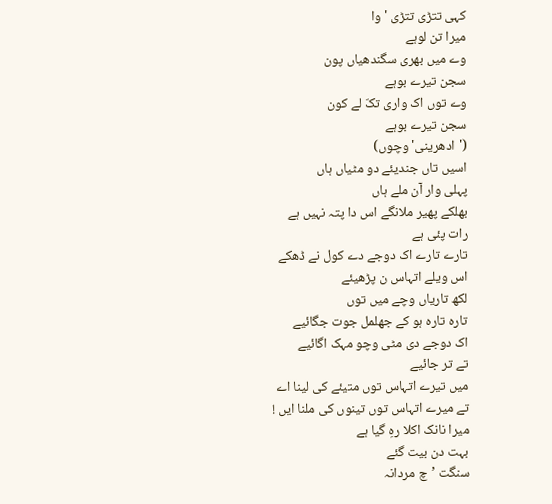کہی تتڑی تتڑی 'وا
میرا تن لوہے
وے میں بھری سگندھیاں پون
سجن تیرے بوہے
وے توں اک واری تکّ لے کون
سجن تیرے بوہے
('ادھرینی' وچوں)
اسیں تاں جندیئے دو مٹیاں ہاں
پہلی وار آن ملے ہاں
بھلکے پھیر ملانگے اس دا پتہ نہیں ہے
رات پئی ہے
تارے تارے اک دوجے دے کول نے ڈھکے
اس ویلے اتہاس ن پڑھیئے
لکھ تاریاں وچے میں توں
تارہ تارہ ہو کے جھلمل جوت جگائیے
اک دوجے دی مٹی وچو مہک اگائیے
تے تر جائیے
میں تیرے اتہاس توں متیئے کی لینا اے
تے میرے اتہاس توں تینوں کی ملنا ایں !
میرا نانک اکلا رہِ گیا ہے
بہت دن بیت گئے
سنگت ’چ مردانہ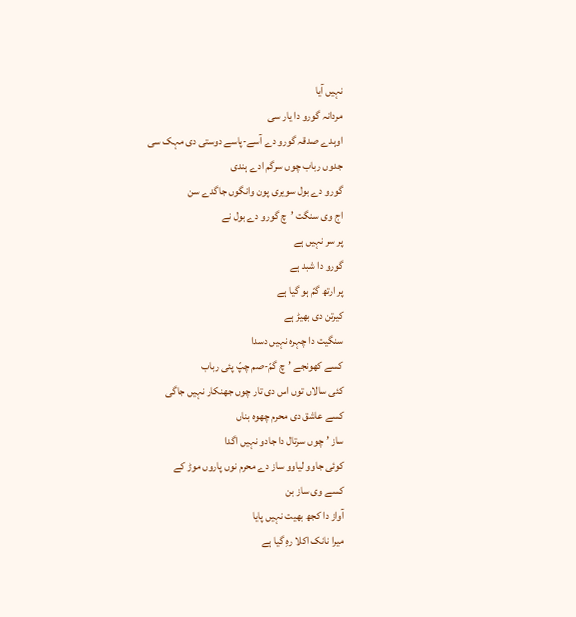نہیں آیا
مردانہ گورو دا یار سی
اوہدے صدقہ گورو دے آسے-پاسے دوستی دی مہک سی
جدوں رباب چوں سرگم ادے ہندی
گورو دے بول سویری پون وانگوں جاگدے سن
اج وی سنگت ’چ گورو دے بول نے
پر سر نہیں ہے
گورو دا شبد ہے
پر ارتھ گمّ ہو گیا ہے
کیرتن دی بھیڑ ہے
سنگیت دا چہرہ نہیں دسدا
کسے کھونجے ’چ گمّ-صم چپّ پئی رباب
کئی سالاں توں اس دی تار چوں جھنکار نہیں جاگی
کسے عاشق دی محرم چھوہ بناں
ساز ’چوں سرتال دا جادو نہیں اگدا
کوئی جاوو لیاوو ساز دے محرم نوں پاروں موڑ کے
کسے وی ساز بن
آواز دا کجھ بھیت نہیں پایا
میرا نانک اکلا رہِ گیا ہے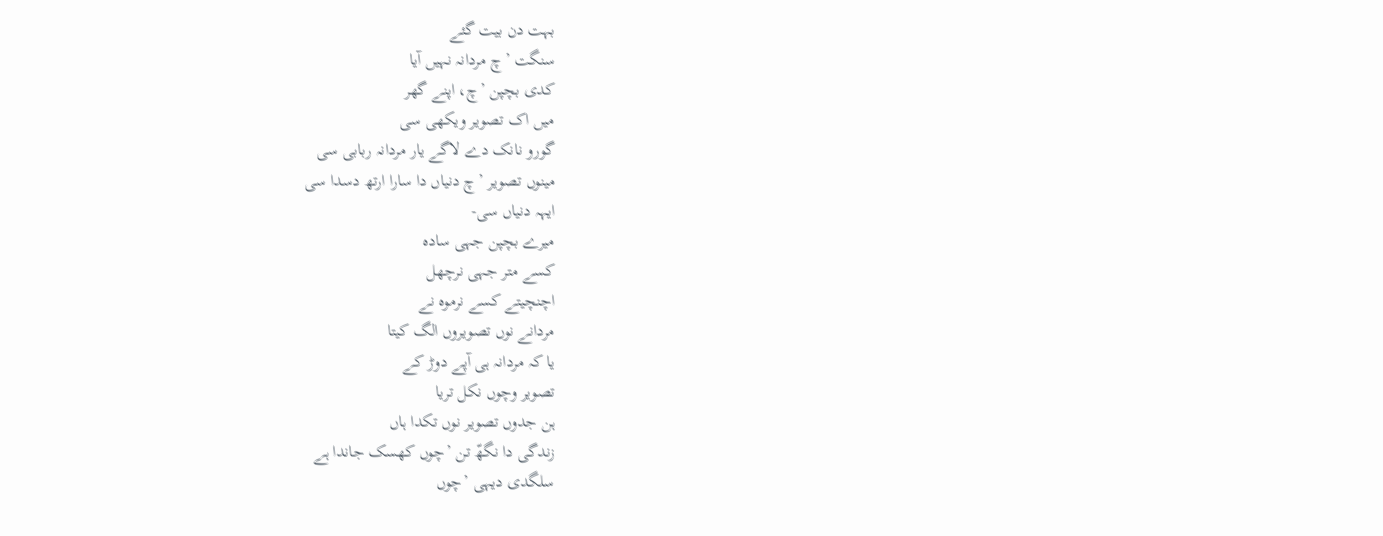بہت دن بیت گئے
سنگت ’چ مردانہ نہیں آیا
کدی بچپن ’چ، اپنے گھر
میں اک تصویر ویکھی سی
گورو نانک دے لاگے یار مردانہ ربابی سی
مینوں تصویر ’چ دنیاں دا سارا ارتھ دسدا سی
ایہہ دنیاں سی-
میرے بچپن جہی سادہ
کسے متر جہی نرچھل
اچنچیتے کسے نرموہ نے
مردانے نوں تصویروں الگ کیتا
یا کہ مردانہ ہی آپے دوڑ کے
تصویر وچوں نکل تریا
ہن جدوں تصویر نوں تکدا ہاں
زندگی دا نگھّ تن ’چوں کھسک جاندا ہے
سلگدی دیہی ’چوں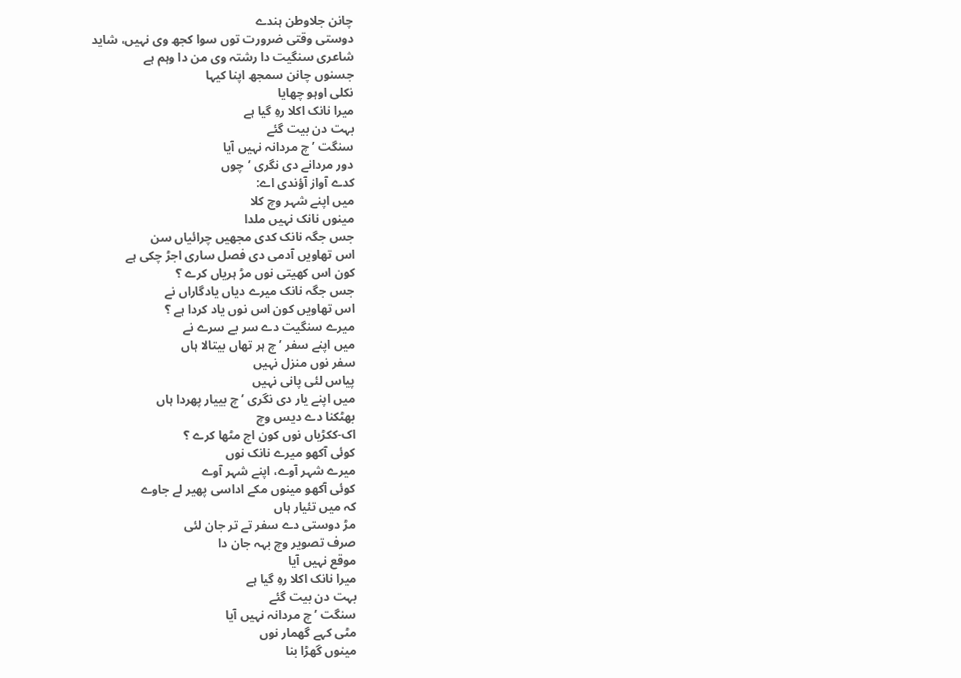چانن جلاوطن ہندے
دوستی وقتی ضرورت توں سوا کجھ وی نہیں، شاید
شاعری سنگیت دا رشتہ وی من دا وہم ہے
جسنوں چانن سمجھ اپنا کیہا
نکلی اوہو چھایا
میرا نانک اکلا رہِ گیا ہے
بہت دن بیت گئے
سنگت ’چ مردانہ نہیں آیا
دور مردانے دی نگری ’چوں
کدے آواز آؤندی اے:
میں اپنے شہر وچ کلا
مینوں نانک نہیں ملدا
جس جگہ نانک کدی مجھیں چرائیاں سن
اس تھاویں آدمی دی فصل ساری اجڑ چکی ہے
کون اس کھیتی نوں مڑ ہریاں کرے ؟
جس جگہ نانک میرے دیاں یادگاراں نے
اس تھاویں کون اس نوں یاد کردا ہے ؟
میرے سنگیت دے سر بے سرے نے
میں اپنے سفر ’چ ہر تھاں بیتالا ہاں
سفر نوں منزل نہیں
پیاس لئی پانی نہیں
میں اپنے یار دی نگری ’چ بییار پھردا ہاں
بھٹکنا دے دیس وچ
اک-ککڑیاں نوں کون اج مٹھا کرے ؟
کوئی آکھو میرے نانک نوں
میرے شہر آوے، اپنے شہر آوے
کوئی آکھو مینوں مکے اداسی پھیر لے جاوے
کہ میں تئیار ہاں
مڑ دوستی دے سفر تے تر جان لئی
صرف تصویر وچ بہہ جان دا
موقع نہیں آیا
میرا نانک اکلا رہِ گیا ہے
بہت دن بیت گئے
سنگت ’چ مردانہ نہیں آیا
مٹی کہے گھمار نوں
مینوں گھڑا بنا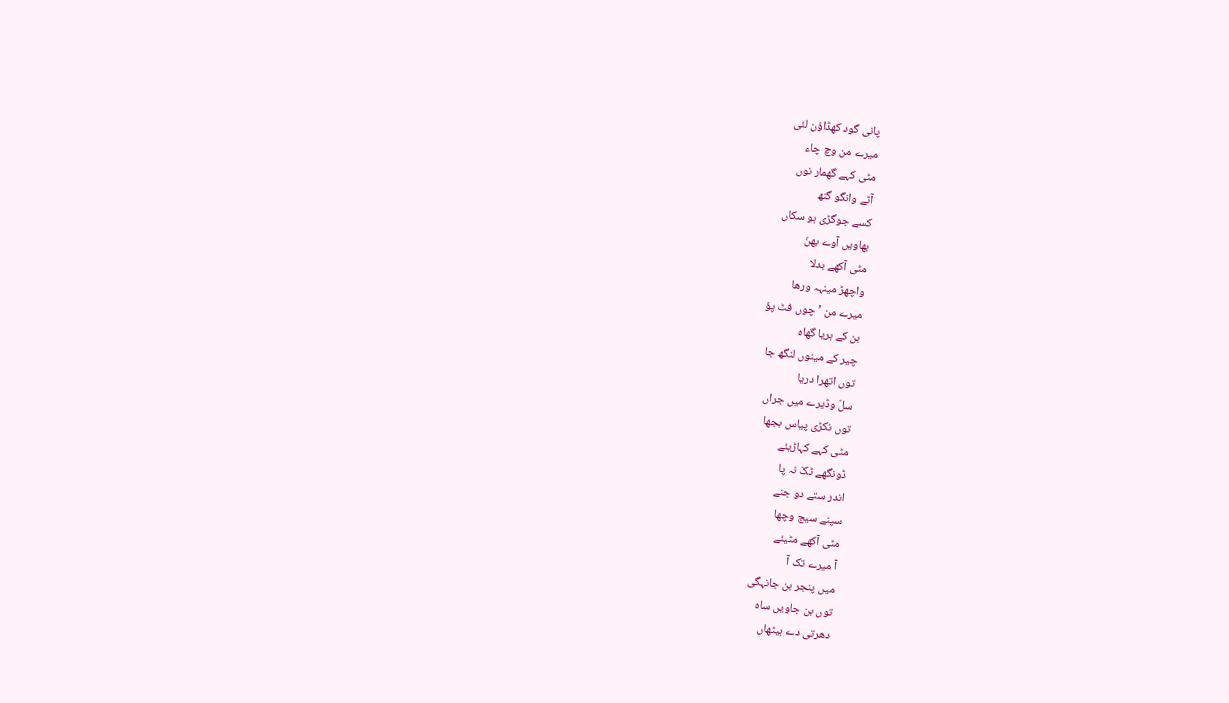پانی گود کھڈاؤن لئی
میرے من وچ چاء
مٹی کہے گھمار نوں
آٹے وانگو گنھ
کسے جوگڑی ہو سکاں
بھاویں آوے بھنّ
مٹی آکھے بدلا
واچھڑ مینہہ ورھا
میرے من ’چوں فٹ پؤ
بن کے ہریا گھاہ
چیر کے مینوں لنگھ جا
توں اتھرا دریا
سلّ وڈیرے میں جراں
توں نکڑی پیاس بجھا
مٹی کہے کہاڑیئے
ڈونگھے ٹکّ نہ پا
اندر ستے دو جنے
سپنے سیج وچھا
مٹی آکھے مٹیئے
آ میرے تک آ
میں پنجر بن جانہگی
توں بن جاویں ساہ
دھرتی دے ہیٹھاں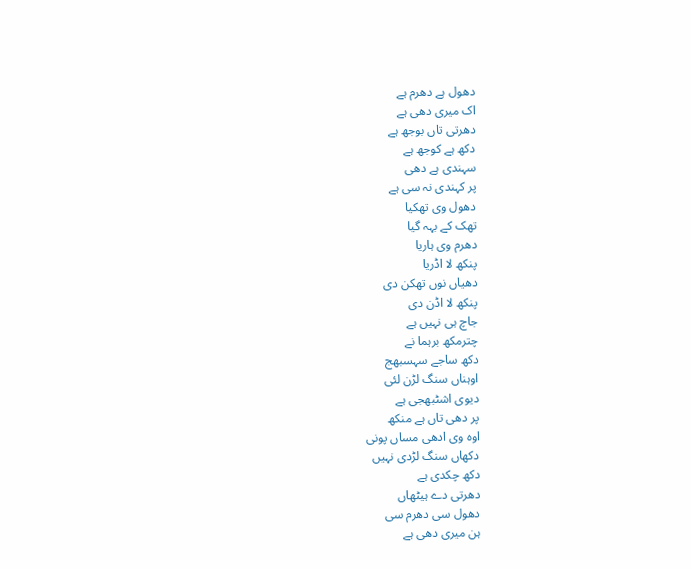دھول ہے دھرم ہے
اک میری دھی ہے
دھرتی تاں بوجھ ہے
دکھ ہے کوجھ ہے
سہندی ہے دھی
پر کہندی نہ سی ہے
دھول وی تھکیا
تھک کے بہہ گیا
دھرم وی ہاریا
پنکھ لا اڈریا
دھیاں نوں تھکن دی
پنکھ لا اڈن دی
جاچ ہی نہیں ہے
چترمکھ برہما نے
دکھ ساجے سہسبھج
اوہناں سنگ لڑن لئی
دیوی اشٹبھجی ہے
پر دھی تاں ہے منکھ
اوہ وی ادھی مساں پونی
دکھاں سنگ لڑدی نہیں
دکھ چکدی ہے
دھرتی دے ہیٹھاں
دھول سی دھرم سی
ہن میری دھی ہے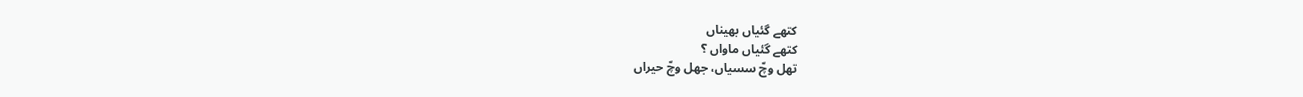کتھے گئیاں بھیناں
کتھے گئیاں ماواں ؟
تھل وچّ سسیاں، جھل وچّ حیراں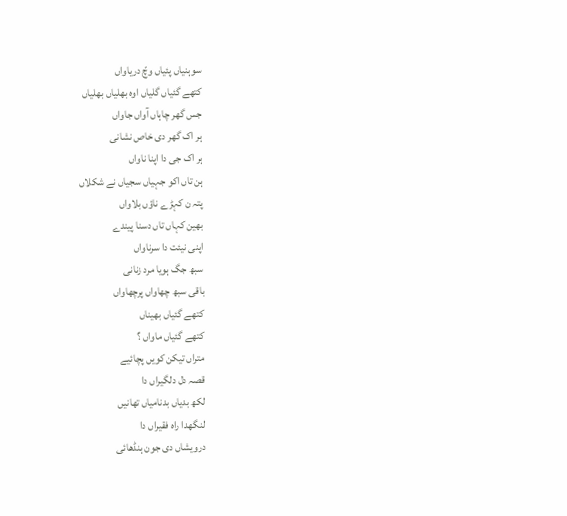سوہنیاں پئیاں وچّ دریاواں
کتھے گئیاں گلیاں اوہ بھلیاں بھلیاں
جس گھر چاہاں آواں جاواں
ہر اک گھر دی خاص نشانی
ہر اک جی دا اپنا ناواں
ہن تاں اکو جہیاں سجیاں نے شکلاں
پتہ ن کہڑے ناؤں بلاواں
بھین کہاں تاں دسنا پیندے
اپنی نیئت دا سرناواں
سبھ جگ ہویا مرد زنانی
باقی سبھ چھاواں پرچھاواں
کتھے گئیاں بھیناں
کتھے گئیاں ماواں ؟
متراں تیکن کویں پچائیے
قصہ دل دلگیراں دا
لکھ بدیاں بدنامیاں تھانیں
لنگھدا راہ فقیراں دا
درویشاں دی جون ہنڈھائی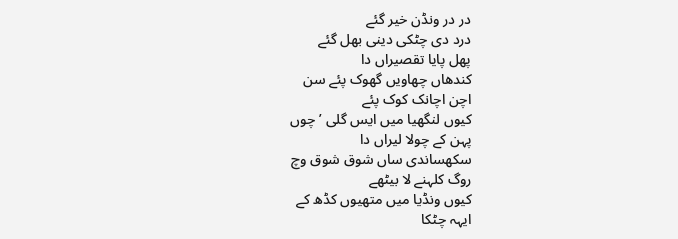در در ونڈن خیر گئے
درد دی چٹکی دینی بھل گئے
پھل پایا تقصیراں دا
کندھاں چھاویں گھوک پئے سن
اچن اچانک کوک پئے
کیوں لنگھیا میں ایس گلی ’چوں
پہن کے چولا لیراں دا
سکھساندی ساں شوق شوق وچ
روگ کلہنے لا بیٹھے
کیوں ونڈیا میں متھیوں کڈھ کے
ایہہ چٹکا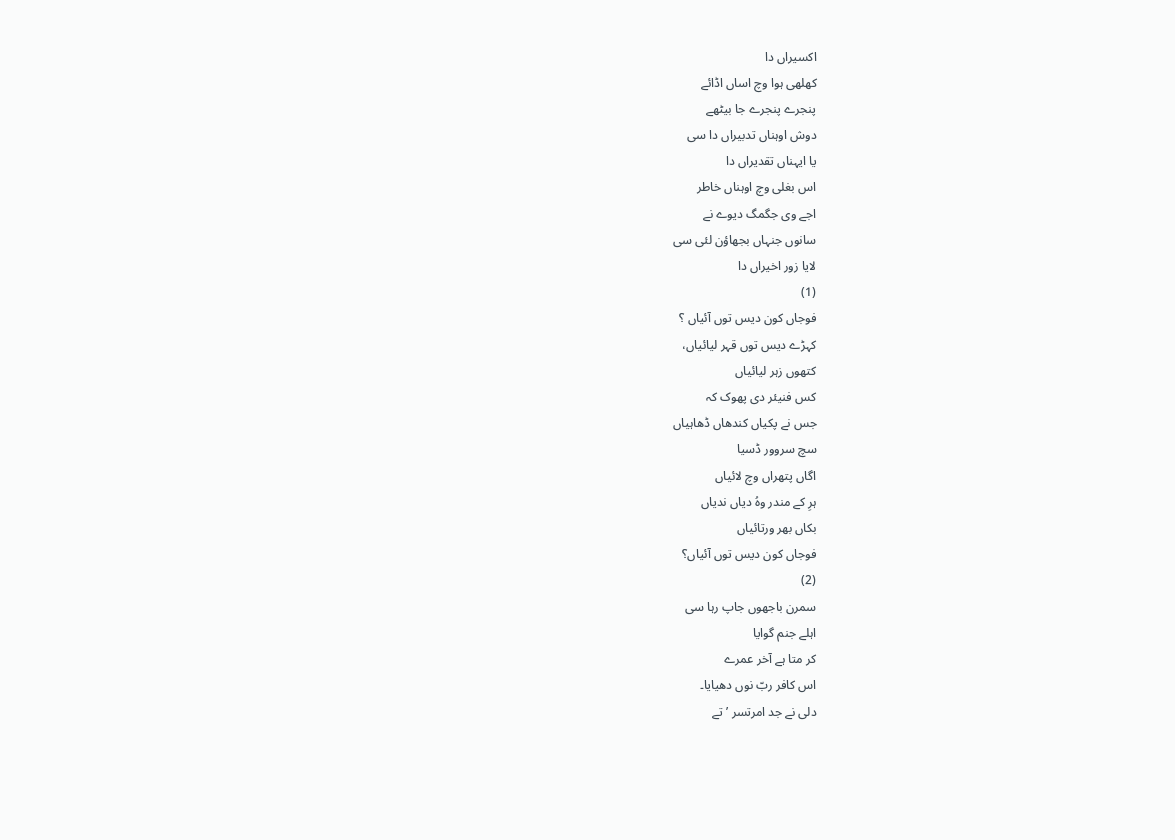اکسیراں دا
کھلھی ہوا وچ اساں اڈائے
پنجرے پنجرے جا بیٹھے
دوش اوہناں تدبیراں دا سی
یا ایہناں تقدیراں دا
اس بغلی وچ اوہناں خاطر
اجے وی جگمگ دیوے نے
سانوں جنہاں بجھاؤن لئی سی
لایا زور اخیراں دا
(1)
فوجاں کون دیس توں آئیاں ؟
کہڑے دیس توں قہر لیائیاں،
کتھوں زہر لیائیاں
کس فنیئر دی پھوک کہ
جس نے پکیاں کندھاں ڈھاہیاں
سچ سروور ڈسیا
اگاں پتھراں وچ لائیاں
ہرِ کے مندر وہُ دیاں ندیاں
بکاں بھر ورتائیاں
فوجاں کون دیس توں آئیاں؟
(2)
سمرن باجھوں جاپ رہا سی
اہلے جنم گوایا
کر متا ہے آخر عمرے
اس کافر ربّ نوں دھیایا۔
دلی نے جد امرتسر ’تے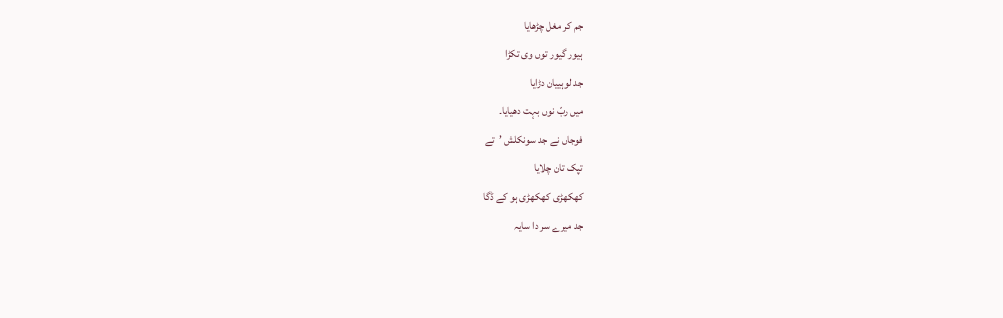جم کر مغل چڑھایا
ہیور گیور توں وی تکڑا
جد لوہییان دڑایا
میں ربّ نوں بہت دھیایا۔
فوجاں نے جد سونکلش ’تے
تپک تان چلایا
کھکھڑی کھکھڑی ہو کے ڈگا
جد میرے سر دا سایہ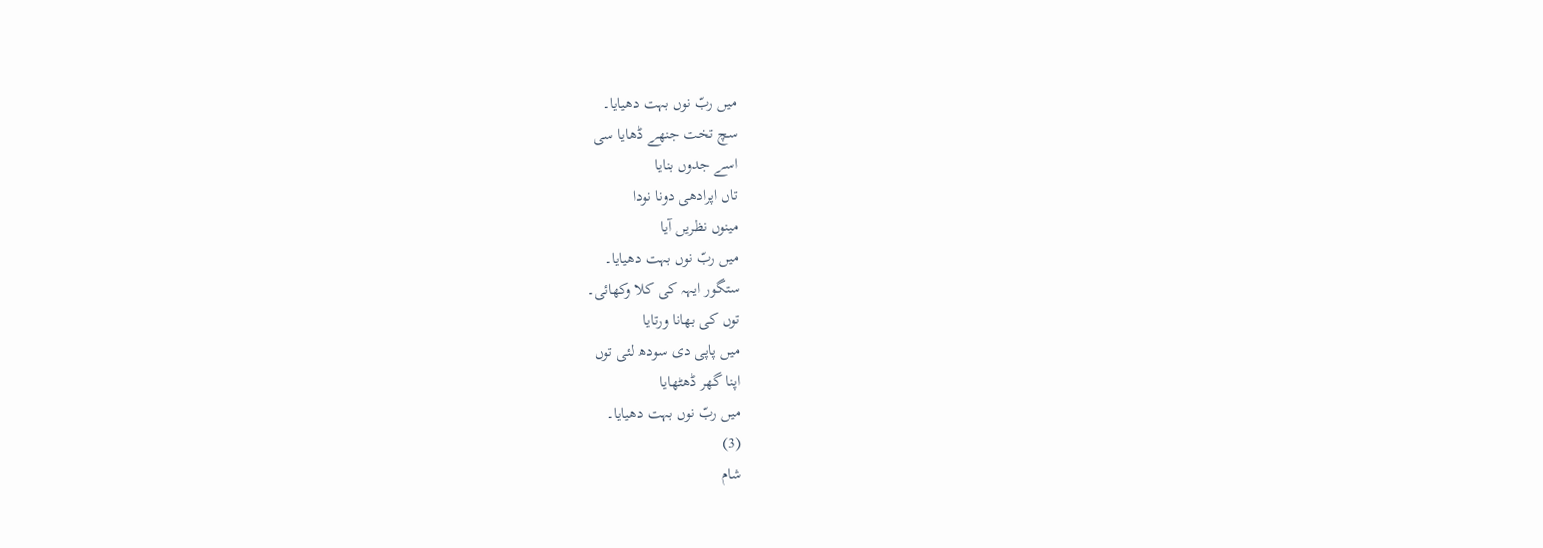میں ربّ نوں بہت دھیایا۔
سچ تخت جنھے ڈھایا سی
اسے جدوں بنایا
تاں اپرادھی دونا نودا
مینوں نظریں آیا
میں ربّ نوں بہت دھیایا۔
ستگور ایہہ کی کلا وکھائی۔
توں کی بھانا ورتایا
میں پاپی دی سودھ لئی توں
اپنا گھر ڈھٹھایا
میں ربّ نوں بہت دھیایا۔
(3)
شام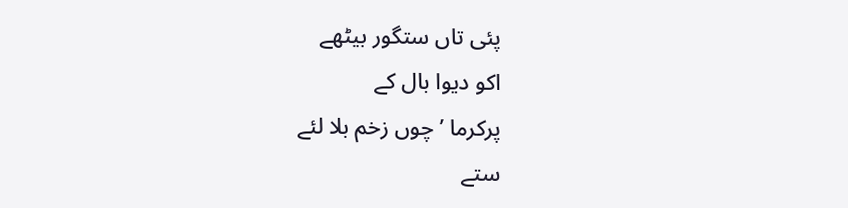پئی تاں ستگور بیٹھے
اکو دیوا بال کے
پرکرما ’چوں زخم بلا لئے
ستے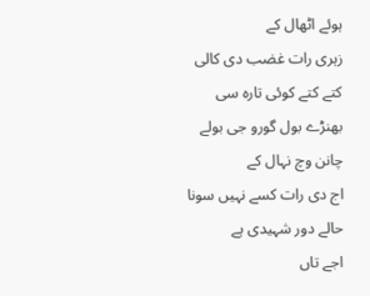ہوئے اٹھال کے
زہری رات غضب دی کالی
کتے کتے کوئی تارہ سی
بھنڑے بول گورو جی بولے
چانن وچ نہال کے
اج دی رات کسے نہیں سونا
حالے دور شہیدی ہے
اجے تاں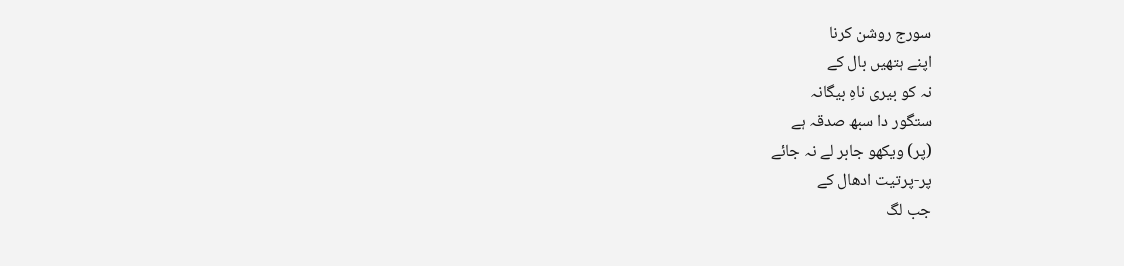سورج روشن کرنا
اپنے ہتھیں بال کے
نہ کو بیری ناہِ بیگانہ
ستگور دا سبھ صدقہ ہے
(پر) ویکھو جابر لے نہ جائے
پر-پرتیت ادھال کے
جب لگ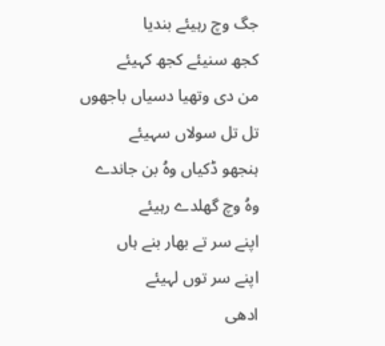جگ وچ رہیئے بندیا
کجھ سنیئے کجھ کہیئے
من دی وتھیا دسیاں باجھوں
تل تل سولاں سہیئے
ہنجھو ڈکیاں وہُ بن جاندے
وہُ وچ گھلدے رہیئے
اپنے سر تے بھار بنے ہاں
اپنے سر توں لہیئے
ادھی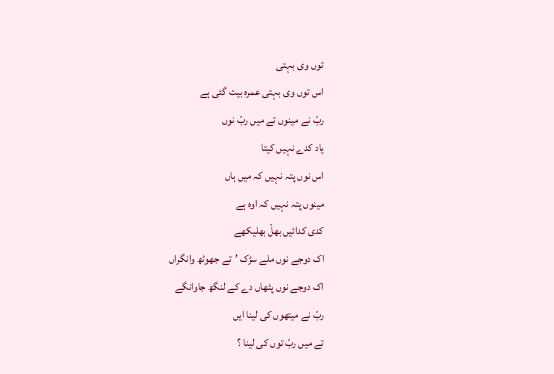توں وی بہتی
اس توں وی بہتی عمرہ بیت گئی ہے
ربّ نے مینوں تے میں ربّ نوں
یاد کدے نہیں کیتا
اس نوں پتہ نہیں کہ میں ہاں
مینوں پتہ نہیں کہ اوہ ہے
کدی کدائیں بھلّ بھلیکھے
اک دوجے نوں ملے سڑک ’تے جھوٹھ وانگراں
اک دوجے نوں پٹھاں دے کے لنگھ جاوانگے
ربّ نے میتھوں کی لینا ایں
تے میں ربّ توں کی لینا ؟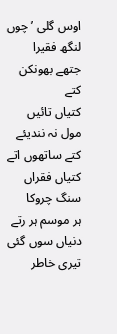اوس گلی ’چوں لنگھ فقیرا
جتھے بھونکن کتے
کتیاں تائیں مول نہ نندیئے
کتے ساتھوں اتے
کتیاں فقراں سنگ چروکا
ہر موسم ہر رتے
دنیاں سوں گئی تیری خاطر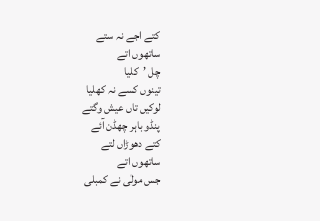کتے اجے نہ ستے
ساتھوں اتے
چل ’کلیا
تینوں کسے نہ کھلیا
لوکیں تاں عیش وگتے
پنڈو باہر چھڈن آئے
کتے دھوڑاں لتے
ساتھوں اتے
جس مولٰی نے کمبلی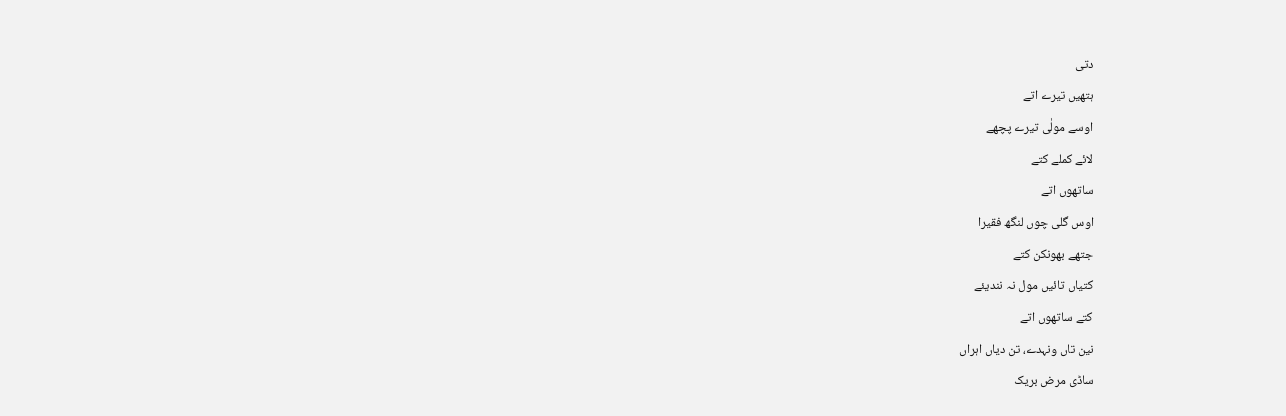دتی
ہتھیں تیرے اتے
اوسے مولٰی تیرے پچھے
لائے کملے کتے
ساتھوں اتے
اوس گلی چوں لنگھ فقیرا
جتھے بھونکن کتے
کتیاں تائیں مول نہ نندیئے
کتے ساتھوں اتے
نین تاں ونہدے، تن دیاں اہراں
ساڈی مرض بریک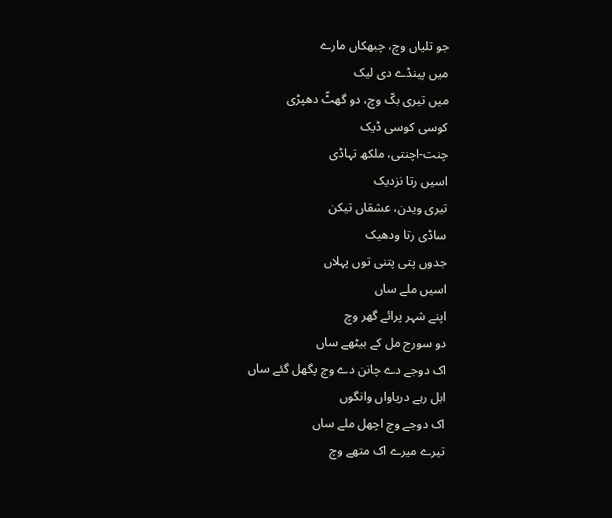جو تلیاں وچ، چبھکاں مارے
میں پینڈے دی لیک
میں تیری بکّ وچ، دو گھٹّ دھپڑی
کوسی کوسی ڈیک
چنت-اچنتی، ملکھ تہاڈی
اسیں رتا نزدیک
تیری ویدن، عشقاں تیکن
ساڈی رتا ودھیک
جدوں پتی پتنی توں پہلاں
اسیں ملے ساں
اپنے شہر پرائے گھر وچ
دو سورج مل کے بیٹھے ساں
اک دوجے دے چانن دے وچ پگھل گئے ساں
ابل رہے دریاواں وانگوں
اک دوجے وچ اچھل ملے ساں
تیرے میرے اک متھے وچ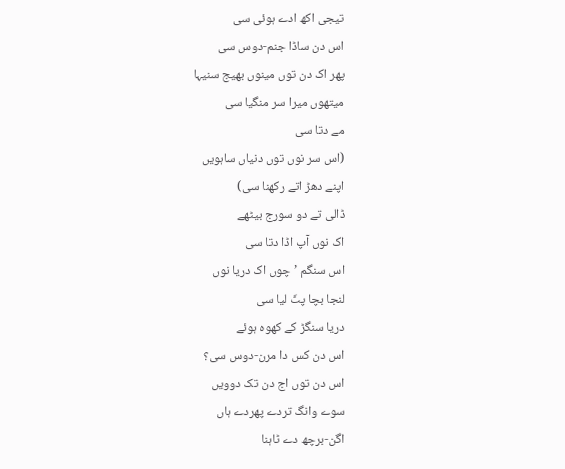تیجی اکھ ادے ہوئی سی
اس دن ساڈا جنم-دوس سی
پھر اک دن توں مینوں بھیج سنیہا
میتھوں میرا سر منگیا سی
مے دتا سی
(اس سر نوں توں دنیاں ساہویں
اپنے دھڑ اتے رکھنا سی)
ڈالی تے دو سورج بیٹھے
اک نوں آپ اڈا دتا سی
اس سنگم ’چوں اک دریا نوں
لنجا بچا پٹّ لیا سی
دریا سنگڑ کے کھوہ ہوئے
اس دن کس دا مرن-دوس سی؟
اس دن توں اج دن تک دوویں
سوے وانگ تردے پھردے ہاں
اگن-برچھ دے ٹاہنا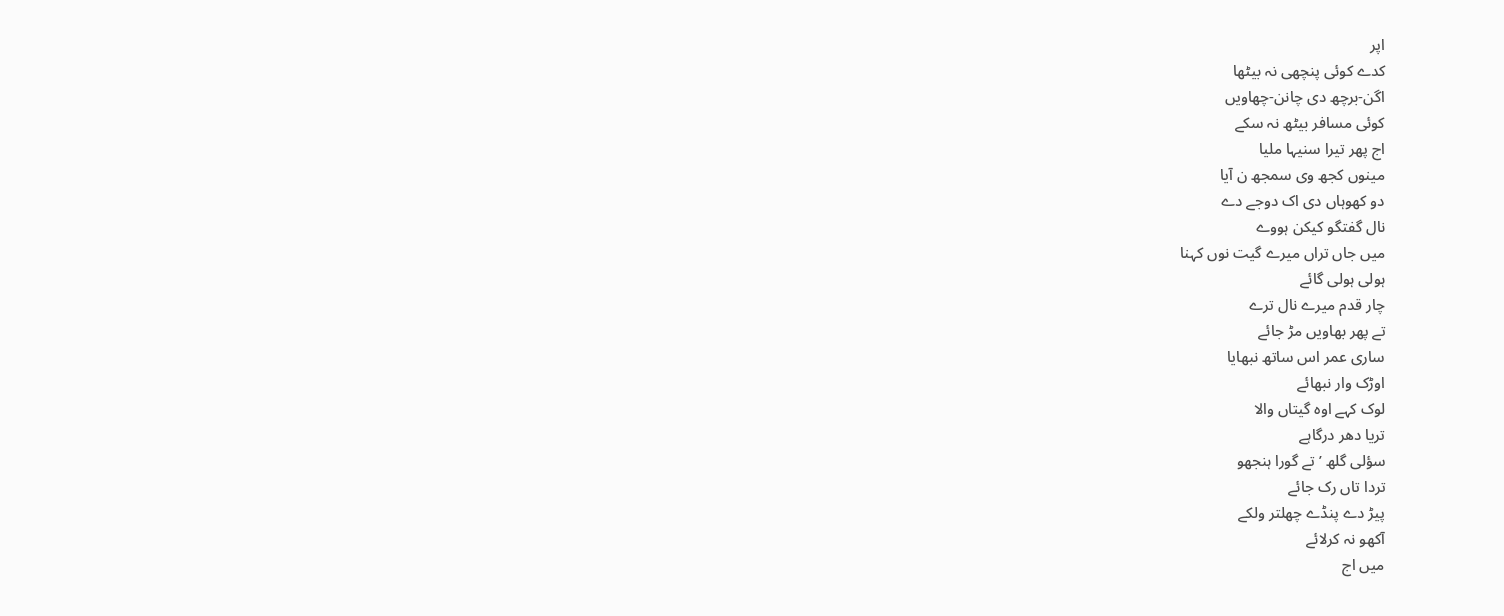اپر
کدے کوئی پنچھی نہ بیٹھا
اگن-برچھ دی چانن-چھاویں
کوئی مسافر بیٹھ نہ سکے
اج پھر تیرا سنیہا ملیا
مینوں کجھ وی سمجھ ن آیا
دو کھوہاں دی اک دوجے دے
نال گفتگو کیکن ہووے
میں جاں تراں میرے گیت نوں کہنا
ہولی ہولی گائے
چار قدم میرے نال ترے
تے پھر بھاویں مڑ جائے
ساری عمر اس ساتھ نبھایا
اوڑک وار نبھائے
لوک کہے اوہ گیتاں والا
تریا دھر درگاہے
سؤلی گلھ ’تے گورا ہنجھو
تردا تاں رک جائے
پیڑ دے پنڈے چھلتر ولکے
آکھو نہ کرلائے
میں اج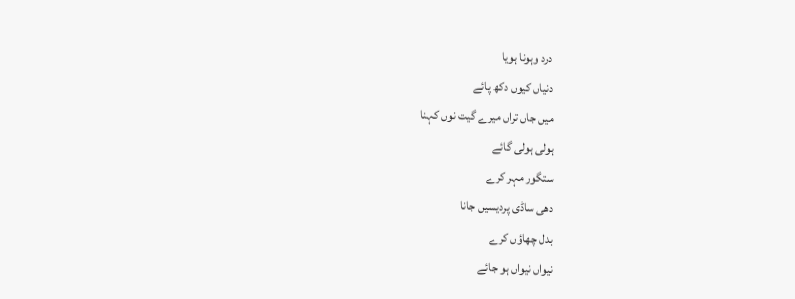درد وہونا ہویا
دنیاں کیوں دکھ پائے
میں جاں تراں میرے گیت نوں کہنا
ہولی ہولی گائے
ستگور مہر کرے
دھی ساڈی پردیسیں جانا
بدل چھاؤں کرے
نیواں نیواں ہو جائے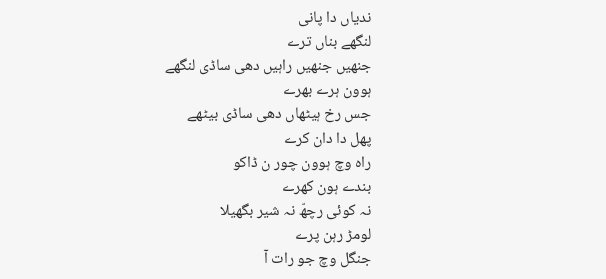ندیاں دا پانی
لنگھے بناں ترے
جنھیں جنھیں راہیں دھی ساڈی لنگھے
ہوون ہرے بھرے
جس رخ ہیٹھاں دھی ساڈی بیٹھے
پھل دا دان کرے
راہ وچ ہوون چور ن ڈاکو
بندے ہون کھرے
نہ کوئی رچھّ نہ شیر بگھیلا
لومڑ رہن پرے
جنگل وچ جو رات آ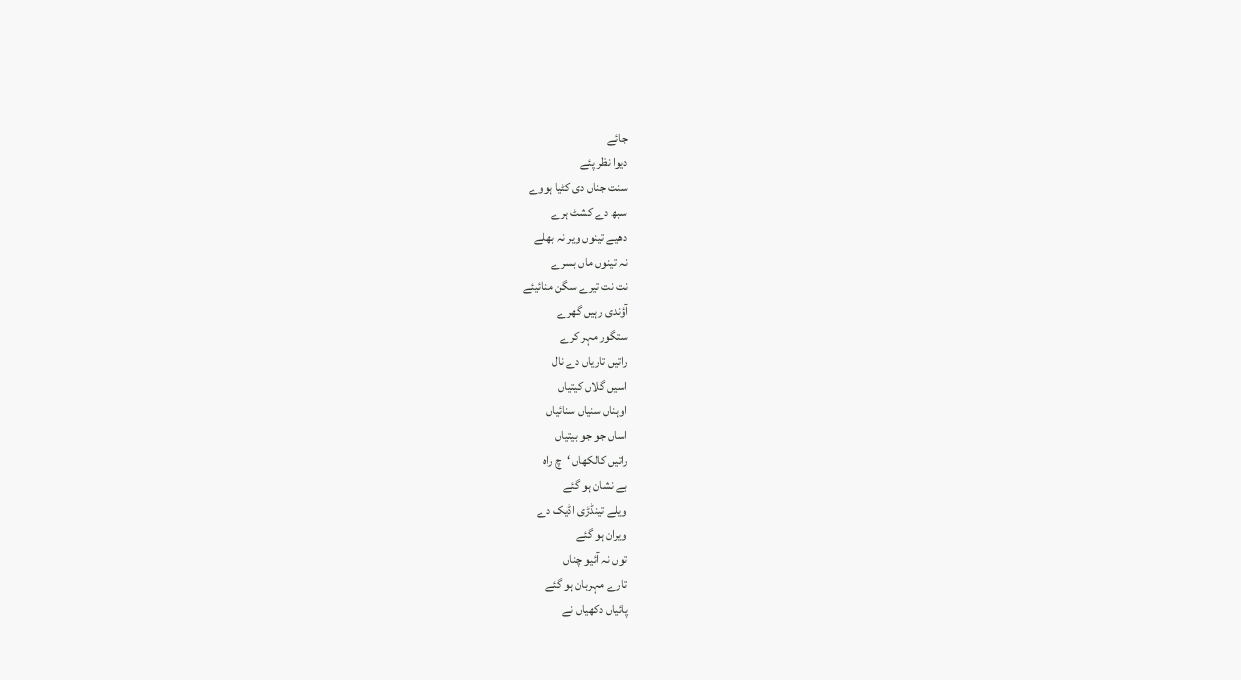جائے
دیوا نظر پئے
سنت جناں دی کٹیا ہووے
سبھ دے کشٹ ہرے
دھیے تینوں ویر نہ بھلے
نہ تینوں ماں بسرے
نت نت تیرے سگن منائیئے
آؤندی رہیں گھرے
ستگور مہر کرے
راتیں تاریاں دے نال
اسیں گلاں کیتیاں
اوہناں سنیاں سنائیاں
اساں جو جو بیتیاں
راتیں کالکھاں ‘چ راہ
بے نشان ہو گئے
ویلے تینڈڑی اڈیک دے
ویران ہو گئے
توں نہ آئیو چناں
تارے مہربان ہو گئے
پائیاں دکھیاں نے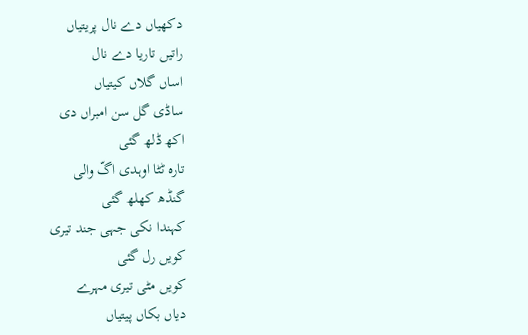دکھیاں دے نال پریتیاں
راتیں تاریا دے نال
اساں گلاں کیتیاں
ساڈی گل سن امبراں دی
اکھ ڈلھ گئی
تارہ ٹٹا اوہدی اگّ والی
گنڈھ کھلھ گئی
کہندا نکی جہی جند تیری
کویں رل گئی
کویں مٹی تیری مہرے
دیاں بکاں پیتیاں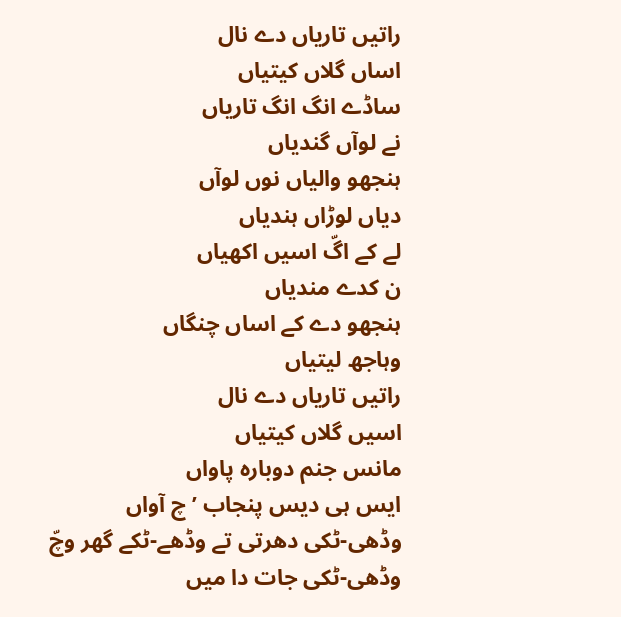راتیں تاریاں دے نال
اساں گلاں کیتیاں
ساڈے انگ انگ تاریاں
نے لوآں گندیاں
ہنجھو والیاں نوں لوآں
دیاں لوڑاں ہندیاں
لے کے اگّ اسیں اکھیاں
ن کدے مندیاں
ہنجھو دے کے اساں چنگاں
وہاجھ لیتیاں
راتیں تاریاں دے نال
اسیں گلاں کیتیاں
مانس جنم دوبارہ پاواں
ایس ہی دیس پنجاب ’چ آواں
وڈھی-ٹکی دھرتی تے وڈھے-ٹکے گھر وچّ
وڈھی-ٹکی جات دا میں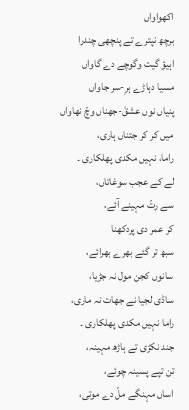اکھواواں
برچھ نپترے تے پنچھی چندرا
اہیؤ گیت وگوچے دے گاواں
مسیا دہاڑے ہرِ-سر جاواں
پنیاں نوں عشقَ-جھناں وچّ نھاواں
میں کر کر جتناں ہاری،
راما، نہیں مکدی پھلکاری ۔
لے کے عجب سوغاتاں،
سے رتّ مہینے آئے،
کر عمر دی پردکھنا
سبھ تر گئے بھرے بھرائے،
سانوں کجن مول نہ جڑیا،
ساڈی لجیا نے جھات نہ ماری،
راما نہیں مکدی پھلکاری ۔
جند نکڑی تے ہاڑھ مہینہ،
تن تپے پسینہ چوئے،
اساں مہنگے ملّ دے موتی،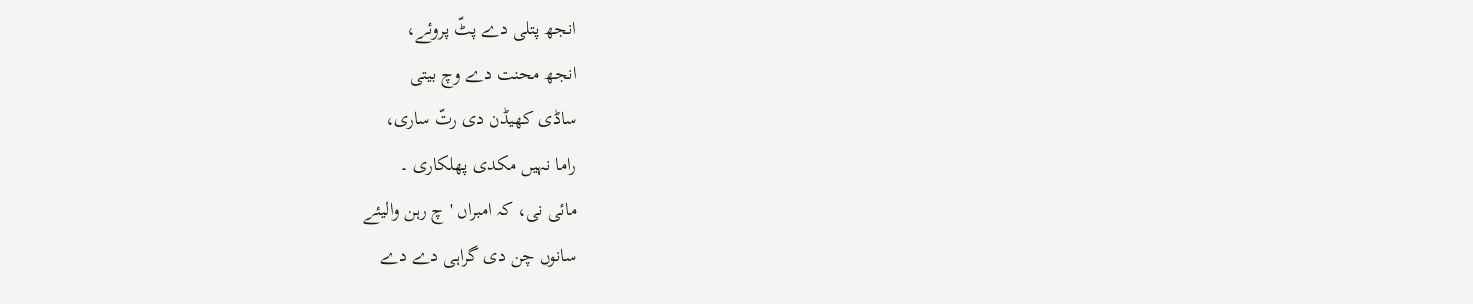انجھ پتلی دے پٹّ پروئے،
انجھ محنت دے وچ بیتی
ساڈی کھیڈن دی رتّ ساری،
راما نہیں مکدی پھلکاری ۔
مائی نی، کہ امبراں 'چ رہن والیئے
سانوں چن دی گراہی دے دے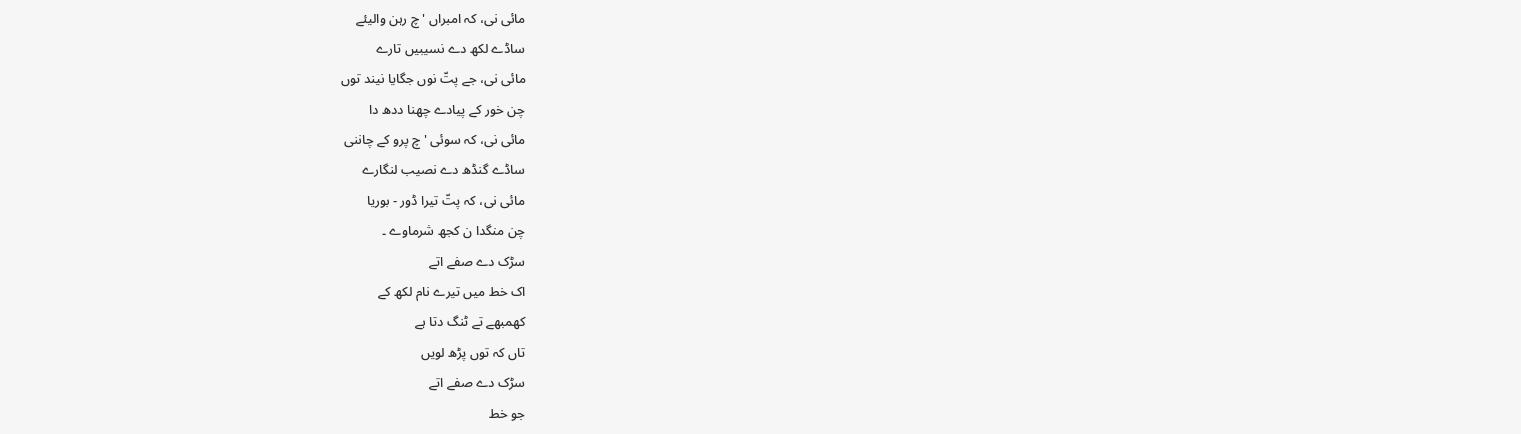مائی نی، کہ امبراں 'چ رہن والیئے
ساڈے لکھ دے نسیبیں تارے
مائی نی، جے پتّ نوں جگایا نیند توں
چن خور کے پیادے چھنا ددھ دا
مائی نی، کہ سوئی 'چ پرو کے چاننی
ساڈے گنڈھ دے نصیب لنگارے
مائی نی، کہ پتّ تیرا ڈور - بوریا
چن منگدا ن کجھ شرماوے ۔
سڑک دے صفے اتے
اک خط میں تیرے نام لکھ کے
کھمبھے تے ٹنگ دتا ہے
تاں کہ توں پڑھ لویں
سڑک دے صفے اتے
جو خط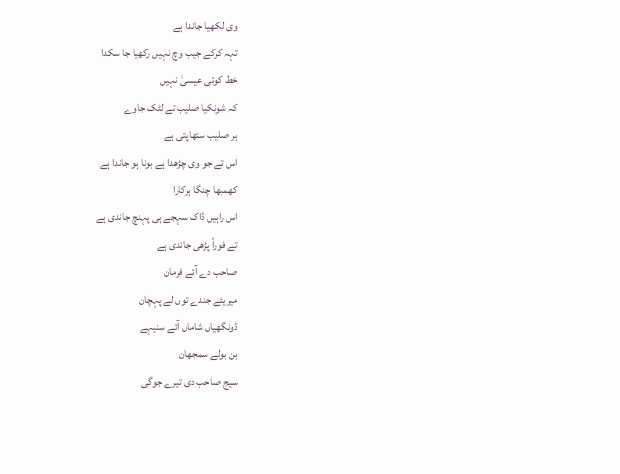وی لکھیا جاندا ہے
تہہ کرکے جیب وچ نہیں رکھیا جا سکدا
خط کوئی عیسیٰ نہیں
کہ شونکیا صلیب تے لٹک جاوے
ہر صلیب ستھاپتی ہے
اس تے جو وی چڑھدا ہے بونا ہو جاندا ہے
کھمبھا چنگا ہرکارا
اس راہیں ڈاک سہجے ہی پہنچ جاندی ہے
تے فوراً پڑھی جاندی ہے
صاحب دے آئے فرمان
میریئے جندے توں لے پہچان
ڈونگھیاں شاماں آئے سنیہے
بن بولے سمجھان
سیج صاحب دی تیرے جوگی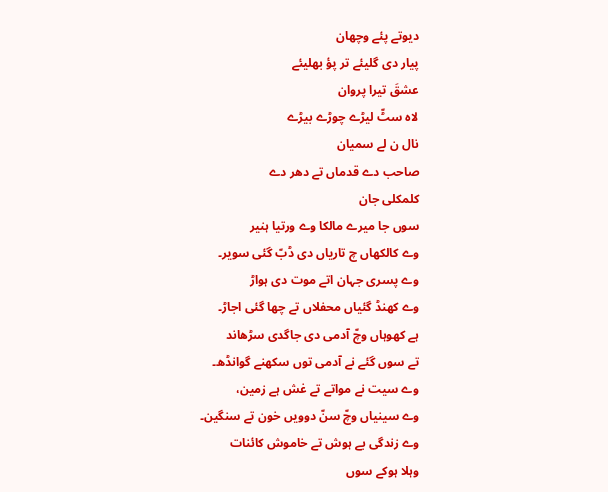دیوتے پئے وچھان
پیار دی گلیئے تر پؤ بھلیئے
عشقَ تیرا پروان
لاہ سٹّ لیڑے چوڑے بیڑے
نال ن لے سمیان
صاحب دے قدماں تے دھر دے
کلمکلی جان
سوں جا میرے مالکا وے ورتیا ہنیر
وے کالکھاں چ تاریاں دی ڈبّ گئی سویر۔
وے پسری جہان اتے موت دی ہواڑ
وے کھنڈ گئیاں محفلاں تے چھا گئی اجاڑ۔
ہے کھوہاں وچّ آدمی دی جاگدی سڑھاند
تے سوں گئے نے آدمی توں سکھنے گوانڈھ۔
وے سیت نے مواتے تے غش ہے زمین،
وے سینیاں وچّ سنّ دوویں خون تے سنگین۔
وے زندگی بے ہوش تے خاموش کائنات
وہلا ہوکے سوں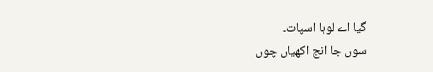گیا اے لوہا اسپات۔
سوں جا انج اکھیاں چوں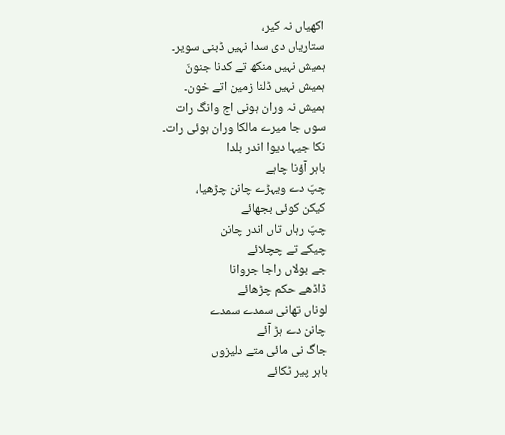اکھیاں نہ کیر،
ستاریاں دی سدا نہیں ڈبنی سویر۔
ہمیش نہیں منکھ تے کدنا جنونّ
ہمیش نہیں ڈلنا زمین اتے خون۔
ہمیش نہ وران ہونی اج وانگ رات
سوں جا میرے مالکا وران ہوئی رات۔
نکا جیہا دیوا اندر بلدا
باہر آؤنا چاہے
چپّ دے ویہڑے چانن چڑھیا،
کیکن کوئی بجھائے
چپّ رہاں تاں اندر چانن
چیکے تے چچلائے
جے بولاں راجا جروانا
ڈاڈھے حکم چڑھائے
لوناں تھانی سمدے سمدے
چانن دے ہڑ آئے
جاگ نی مائی متے دلیزوں
باہر پیر ٹکائے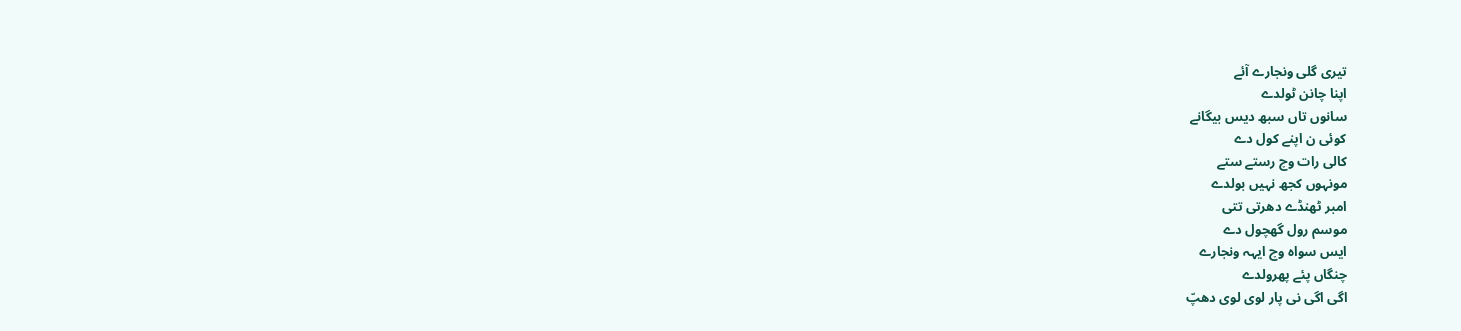تیری گلی ونجارے آئے
اپنا چانن ٹولدے
سانوں تاں سبھ دیس بیگانے
کوئی ن اپنے کول دے
کالی رات وچ رستے ستے
مونہوں کجھ نہیں بولدے
امبر ٹھنڈے دھرتی تتی
موسم رول گھچول دے
ایس سواہ وچ ایہہ ونجارے
چنگاں پئے پھرولدے
اگی اگی نی پار لوی لوی دھپّ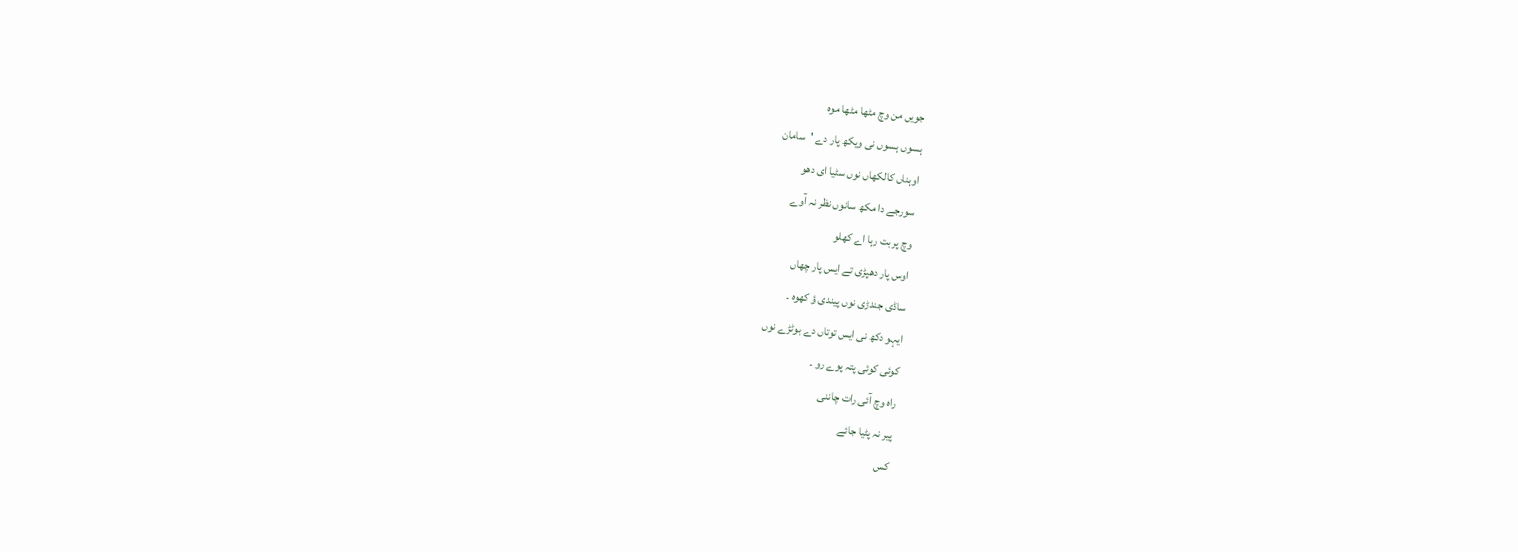جویں من وچ مٹھا مٹھا موہ
ہسوں ہسوں نی ویکھ پار دے 'سامان
اوہناں کالکھاں نوں سٹیا ای دھو
سورجے دا مکھ سانوں نظر نہ آوے
وچ پربت رہا اے کھلو
اوس پار دھپڑی تے ایس پار چھاں
ساڈی جندڑی نوں پیندی ؤ کھوہ ۔
ایہو دکھ نی ایس توتاں دے بوٹڑے نوں
کوئی کوئی پتہ پوے رو ۔
راہ وچ آئی رات چاننی
پیر نہ پٹیا جائے
کس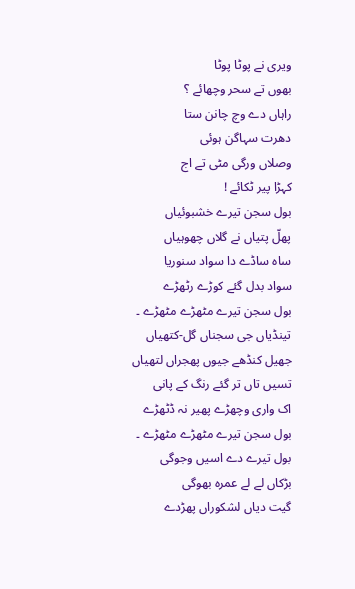ویری نے پوٹا پوٹا
بھوں تے سحر وچھائے ؟
راہاں دے وچ چانن ستا
دھرت سہاگن ہوئی
وصلاں ورگی مٹی تے اج
کہڑا پیر ٹکائے !
بول سجن تیرے خشبوئیاں
پھلّ پتیاں نے گلاں چھوہیاں
ساہ ساڈے دا سواد سنوریا
سواد بدل گئے کوڑے رٹھڑے
بول سجن تیرے مٹھڑے مٹھڑے ۔
تینڈیاں جی سجناں گل-کتھیاں
جھیل کنڈھے جیوں پھجراں لتھیاں
تسیں تاں تر گئے رنگ کے پانی
اک واری وچھڑے پھیر نہ ڈٹھڑے
بول سجن تیرے مٹھڑے مٹھڑے ۔
بول تیرے دے اسیں وجوگی
بڑکاں لے لے عمرہ بھوگی
گیت دیاں لشکوراں پھڑدے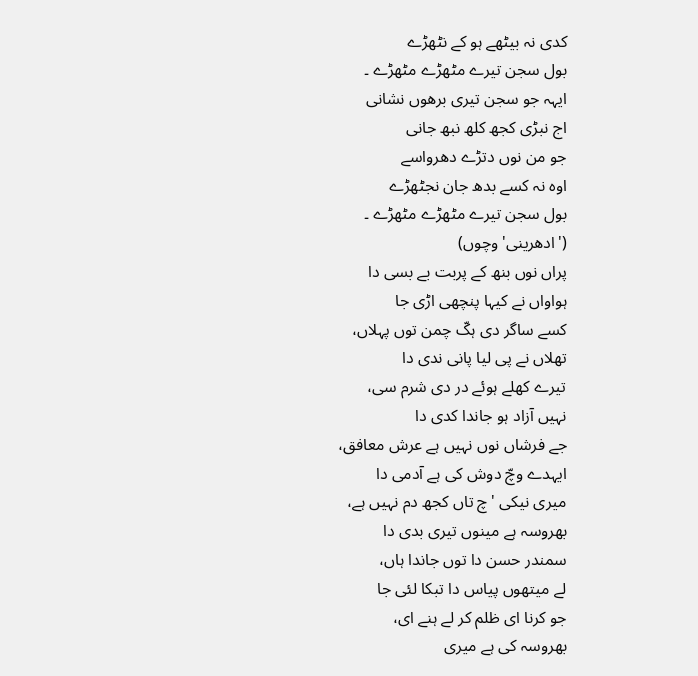کدی نہ بیٹھے ہو کے نٹھڑے
بول سجن تیرے مٹھڑے مٹھڑے ۔
ایہہ جو سجن تیری برھوں نشانی
اج نبڑی کجھ کلھ نبھ جانی
جو من نوں دتڑے دھرواسے
اوہ نہ کسے بدھ جان نجٹھڑے
بول سجن تیرے مٹھڑے مٹھڑے ۔
('ادھرینی' وچوں)
پراں نوں بنھ کے پربت بے بسی دا
ہواواں نے کیہا پنچھی اڑی جا
کسے ساگر دی ہکّ چمن توں پہلاں،
تھلاں نے پی لیا پانی ندی دا
تیرے کھلے ہوئے در دی شرم سی،
نہیں آزاد ہو جاندا کدی دا
جے فرشاں نوں نہیں ہے عرش معافق،
ایہدے وچّ دوش کی ہے آدمی دا
میری نیکی 'چ تاں کجھ دم نہیں ہے،
بھروسہ ہے مینوں تیری بدی دا
سمندر حسن دا توں جاندا ہاں،
لے میتھوں پیاس دا تبکا لئی جا
جو کرنا ای ظلم کر لے ہنے ای،
بھروسہ کی ہے میری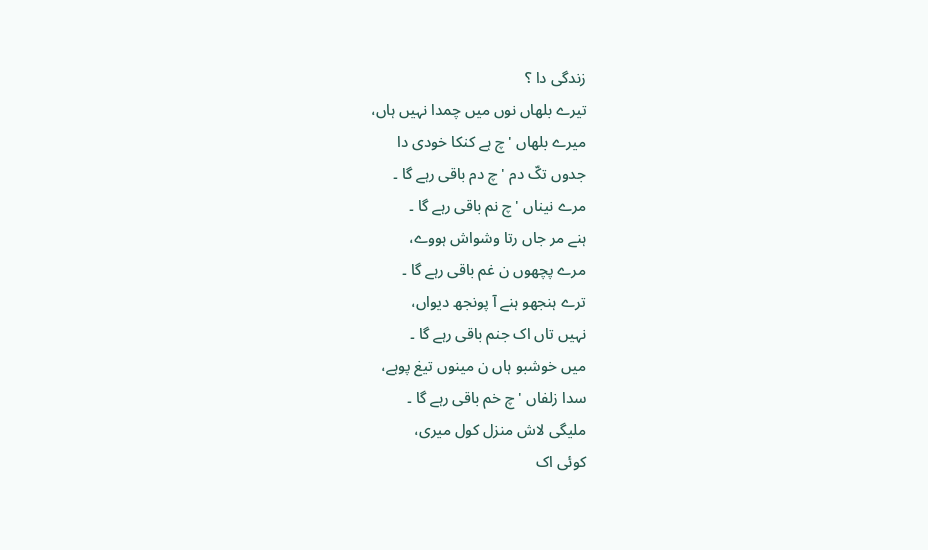زندگی دا ؟
تیرے بلھاں نوں میں چمدا نہیں ہاں،
میرے بلھاں 'چ ہے کنکا خودی دا
جدوں تکّ دم 'چ دم باقی رہے گا ۔
مرے نیناں 'چ نم باقی رہے گا ۔
ہنے مر جاں رتا وشواش ہووے،
مرے پچھوں ن غم باقی رہے گا ۔
ترے ہنجھو ہنے آ پونجھ دیواں،
نہیں تاں اک جنم باقی رہے گا ۔
میں خوشبو ہاں ن مینوں تیغ پوہے،
سدا زلفاں 'چ خم باقی رہے گا ۔
ملیگی لاش منزل کول میری،
کوئی اک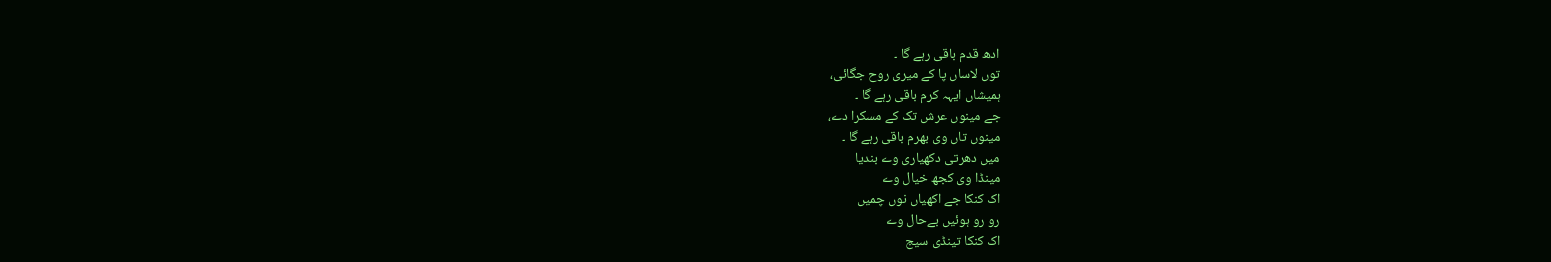ادھ قدم باقی رہے گا ۔
توں لاساں پا کے میری روح جگائی،
ہمیشاں ایہہ کرم باقی رہے گا ۔
جے مینوں عرش تک کے مسکرا دے،
مینوں تاں وی بھرم باقی رہے گا ۔
میں دھرتی دکھیاری وے بندیا
مینڈا وی کجھ خیال وے
اک کنکا جے اکھیاں نوں چمیں
رو رو ہوئیں بےحال وے
اک کنکا تینڈی سیج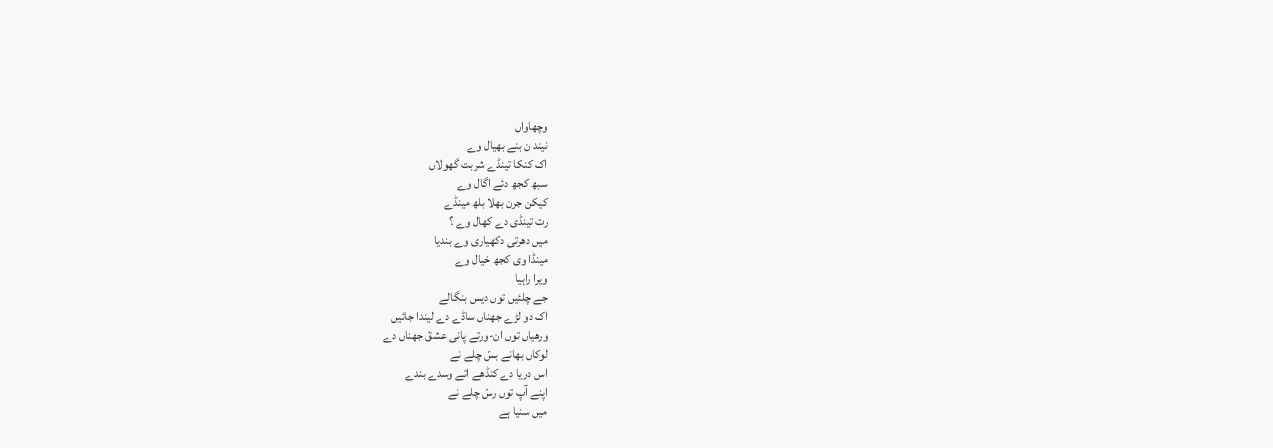وچھاواں
نیند ن بنے بھیال وے
اک کنکا تینڈے شربت گھولاں
سبھ کجھ دئے اگال وے
کیکن جرن بھلا بلھ مینڈے
رت تینڈی دے کھال وے ؟
میں دھرتی دکھیاری وے بندیا
مینڈا وی کجھ خیال وے
ویرا راہیا
جے چلئیں توں دیس بنگالے
اک دو لڑے جھناں ساڈے دے لیندا جائیں
ورھیاں توں ان-ورتے پانی عشقَ جھناں دے
لوکاں بھانے بسّ چلے نے
اس دریا دے کنڈھے اتے وسدے بندے
اپنے آپ توں رسّ چلے نے
میں سنیا ہے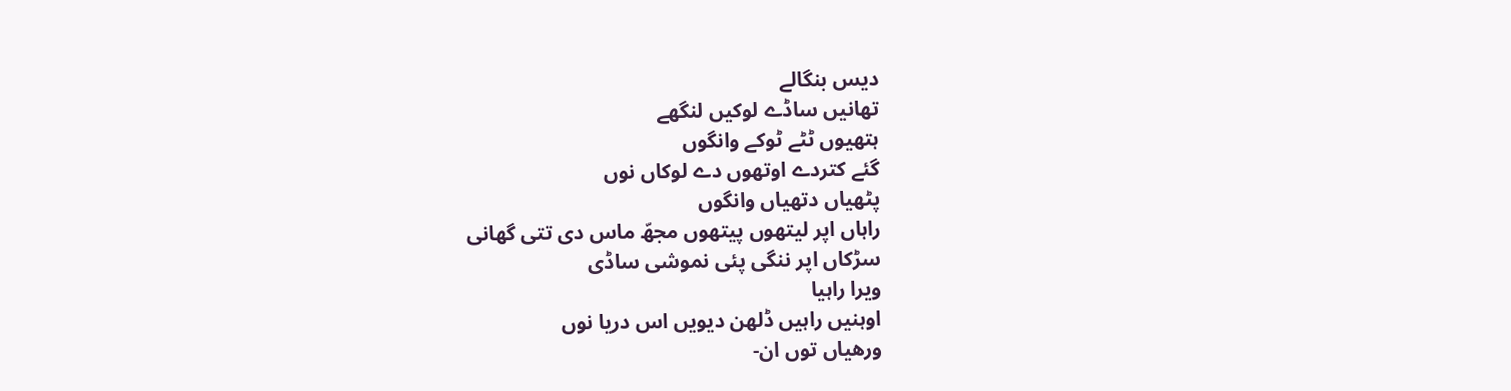دیس بنگالے
تھانیں ساڈے لوکیں لنگھے
ہتھیوں ٹٹے ٹوکے وانگوں
گئے کتردے اوتھوں دے لوکاں نوں
پٹھیاں دتھیاں وانگوں
راہاں اپر لیتھوں پیتھوں مجھّ ماس دی تتی گھانی
سڑکاں اپر ننگی پئی نموشی ساڈی
ویرا راہیا
اوہنیں راہیں ڈلھن دیویں اس دریا نوں
ورھیاں توں ان-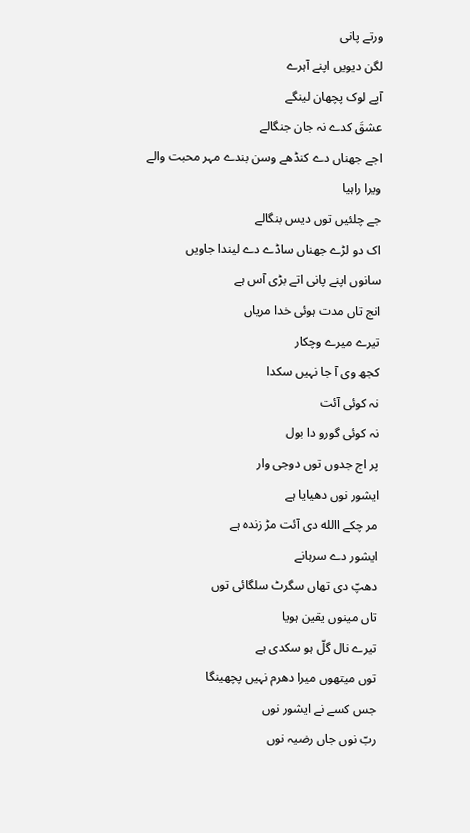ورتے پانی
لگن دیویں اپنے آہرے
آپے لوک پچھان لینگے
عشقَ کدے نہ جان جنگالے
اجے جھناں دے کنڈھے وسن بندے مہر محبت والے
ویرا راہیا
جے چلئیں توں دیس بنگالے
اک دو لڑے جھناں ساڈے دے لیندا جاویں
سانوں اپنے پانی اتے بڑی آس ہے
انج تاں مدت ہوئی خدا مریاں
تیرے میرے وچکار
کجھ وی آ جا نہیں سکدا
نہ کوئی آئت
نہ کوئی گورو دا بول
پر اج جدوں توں دوجی وار
ایشور نوں دھیایا ہے
مر چکے االله دی آئت مڑ زندہ ہے
ایشور دے سرہانے
دھپّ دی تھاں سگرٹ سلگائی توں
تاں مینوں یقین ہویا
تیرے نال گلّ ہو سکدی ہے
توں میتھوں میرا دھرم نہیں پچھینگا
جس کسے نے ایشور نوں
ربّ نوں جاں رضیہ نوں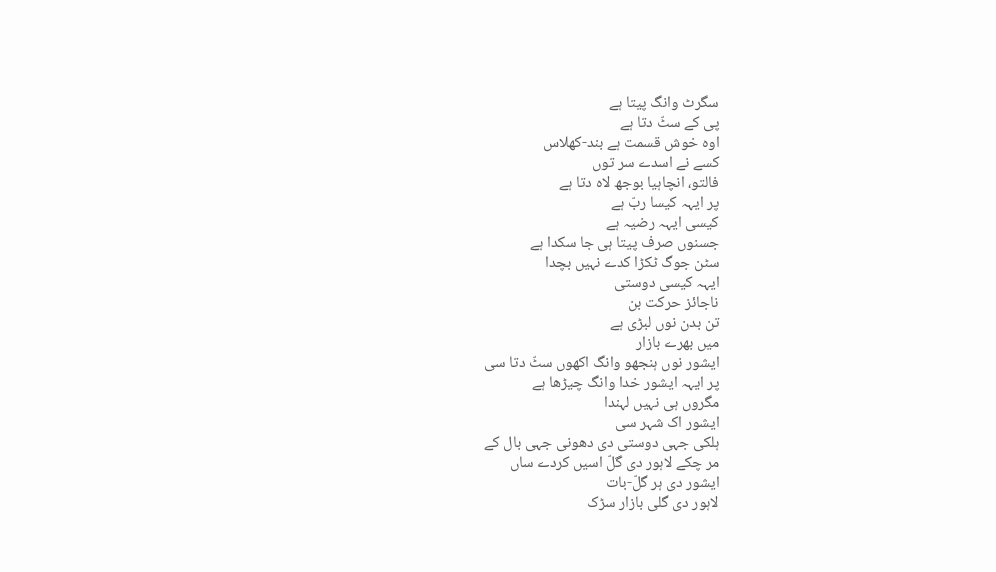سگرٹ وانگ پیتا ہے
پی کے سٹّ دتا ہے
اوہ خوش قسمت ہے بند-کھلاس
کسے نے اسدے سر توں
فالتو، انچاہیا بوجھ لاہ دتا ہے
پر ایہہ کیسا ربّ ہے
کیسی ایہہ رضیہ ہے
جسنوں صرف پیتا ہی جا سکدا ہے
سٹن جوگ ٹکڑا کدے نہیں بچدا
ایہہ کیسی دوستی
ناجائز حرکت بن
تن بدن نوں لبڑی ہے
میں بھرے بازار
ایشور نوں ہنجھو وانگ اکھوں سٹّ دتا سی
پر ایہہ ایشور خدا وانگ چیڑھا ہے
مگروں ہی نہیں لہندا
ایشور اک شہر سی
ہلکی جہی دوستی دی دھونی جہی بال کے
مر چکے لاہور دی گلّ اسیں کردے ساں
ایشور دی ہر گلّ-بات
لاہور دی گلی بازار سڑک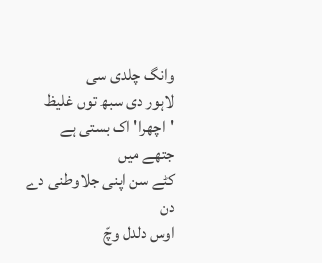وانگ چلدی سی
لاہور دی سبھ توں غلیظ
'اچھرا' اک بستی ہے
جتھے میں
کٹے سن اپنی جلاوطنی دے دن
اوس دلدل وچّ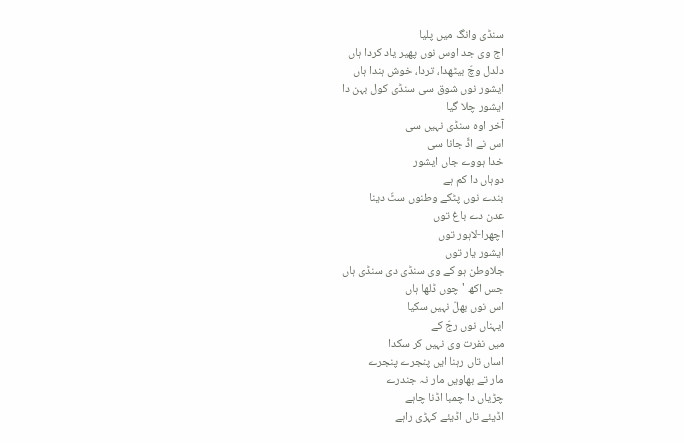سنڈی وانگ میں پلیا
اج وی جد اوس نوں پھیر یاد کردا ہاں
دلدل وچّ بیٹھدا، تردا، خوش ہندا ہاں
ایشور نوں شوق سی سنڈی کول بہن دا
ایشور چلا گیا
آخر اوہ سنڈی نہیں سی
اس نے اڈّ جانا سی
خدا ہووے جاں ایشور
دوہاں دا کم ہے
بندے نوں پٹکے وطنوں سٹّ دینا
عدن دے باغ توں
اچھرا-لاہور توں
ایشور یار توں
جلاوطن ہو کے وی سنڈی دی سنڈی ہاں
جس اکھ 'چوں ڈلھا ہاں
اس نوں بھلّ نہیں سکیا
ایہناں نوں رجّ کے
میں نفرت وی نہیں کر سکدا
اساں تاں رہنا ایں پنجرے پنجرے
مار تے بھاویں مار نہ جندرے
چڑیاں دا چمبا اڈنا چاہے
اڈیئے تاں اڈیئے کہڑی راہے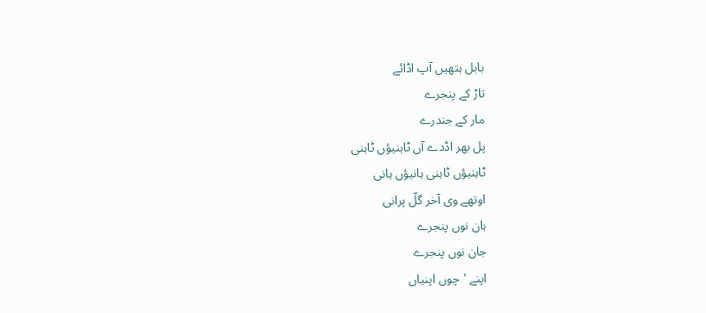بابل ہتھیں آپ اڈائے
تاڑ کے پنجرے
مار کے جندرے
پل بھر اڈدے آں ٹاہنیؤں ٹاہنی
ٹاہنیؤں ٹاہنی ہانیؤں ہانی
اوتھے وی آخر گلّ پرانی
ہان نوں پنجرے
جان نوں پنجرے
اپنے 'چوں اپنیاں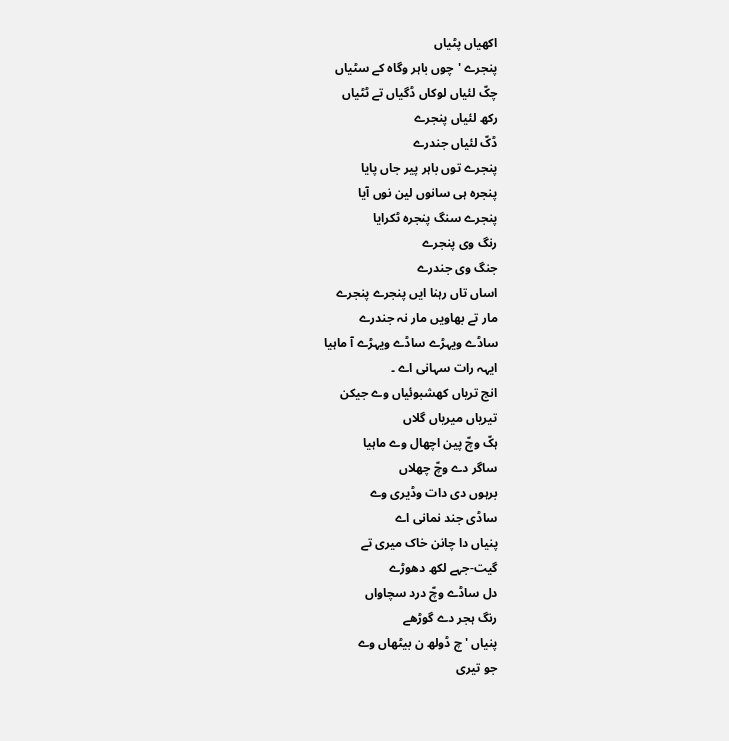اکھیاں پٹیاں
پنجرے 'چوں باہر وگاہ کے سٹیاں
چکّ لئیاں لوکاں ڈگیاں تے ٹٹیاں
رکھ لئیاں پنجرے
ڈکّ لئیاں جندرے
پنجرے توں باہر پیر جاں پایا
پنجرہ ہی سانوں لین نوں آیا
پنجرے سنگ پنجرہ ٹکرایا
رنگ وی پنجرے
جنگ وی جندرے
اساں تاں رہنا ایں پنجرے پنجرے
مار تے بھاویں مار نہ جندرے
ساڈے ویہڑے ساڈے ویہڑے آ ماہیا
ایہہ رات سہانی اے ۔
انج تریاں کھشبوئیاں وے جیکن
تیریاں میریاں گلاں
ہکّ وچّ پین اچھال وے ماہیا
ساگر دے وچّ چھلاں
برہوں دی دات وڈیری وے
ساڈی جند نمانی اے
پنیاں دا چانن خاک میری تے
گیت-جہے لکھ دھوڑے
دل ساڈے وچّ درد سچاواں
رنگ ہجر دے گوڑھے
پنیاں 'چ ڈولھ ن بیٹھاں وے
جو تیری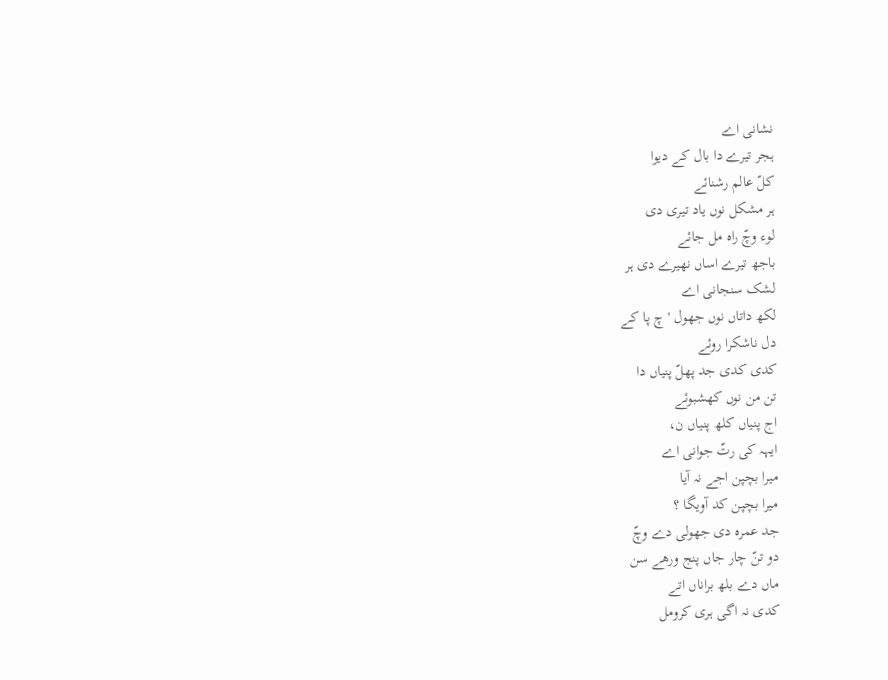نشانی اے
ہجر تیرے دا بال کے دیوا
کلّ عالم رشنائے
ہر مشکل نوں یاد تیری دی
لوء وچّ راہ مل جائے
باجھ تیرے اساں نھیرے دی ہر
لشک سنجانی اے
لکھ داتاں نوں جھول 'چ پا کے
دل ناشکرا روئے
کدی کدی جد پھلّ پنیاں دا
تن من نوں کھشبوئے
اج پنیاں کلھ پنیاں ن،
ایہہ کی رتّ جوانی اے
میرا بچپن اجے نہ آیا
میرا بچپن کد آویگا ؟
جد عمرہ دی جھولی دے وچّ
دو تنّ چار جاں پنج ورھے سن
ماں دے بلھ براناں اتے
کدی نہ اگی ہری کرومل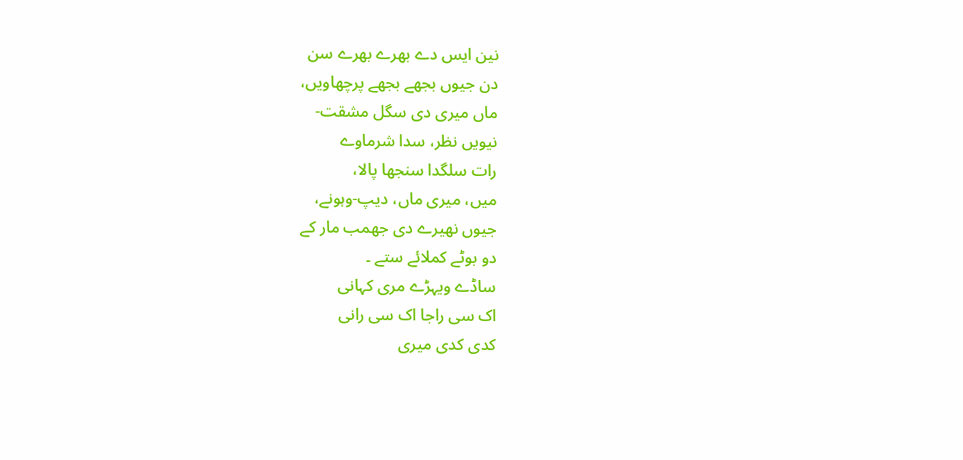نین ایس دے بھرے بھرے سن
دن جیوں بجھے بجھے پرچھاویں،
ماں میری دی سگل مشقت-
نیویں نظر، سدا شرماوے
رات سلگدا سنجھا پالا،
میں، میری ماں، دیپ-وہونے،
جیوں نھیرے دی جھمب مار کے
دو بوٹے کملائے ستے ۔
ساڈے ویہڑے مری کہانی
اک سی راجا اک سی رانی
کدی کدی میری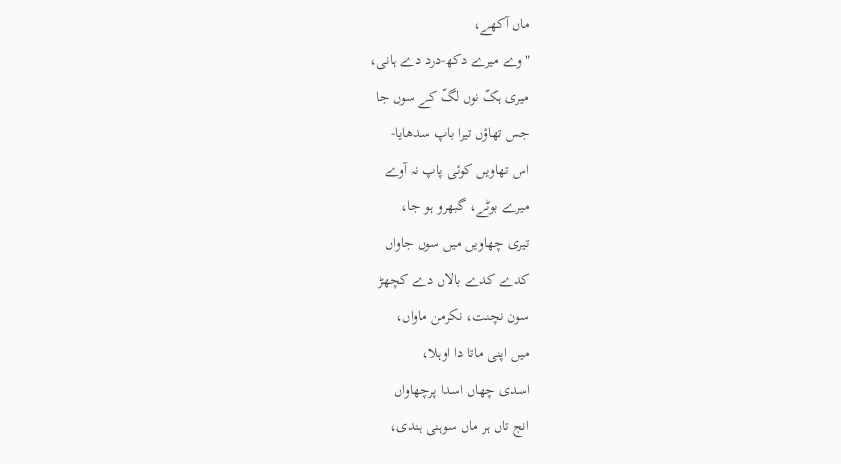ماں آکھے،
"وے میرے دکھ-درد دے ہانی،
میری ہکّ نوں لگّ کے سوں جا
جس تھاؤں تیرا باپ سدھایا-
اس تھاویں کوئی پاپ نہ آوے
میرے بوٹے، گبھرو ہو جا،
تیری چھاویں میں سوں جاواں
کدے کدے بالاں دے کچھڑ
سون نچنت، نکرمن ماواں،
میں اپنی ماتا دا اوہلا،
اسدی چھاں اسدا پرچھاواں
انج تاں ہر ماں سوہنی ہندی،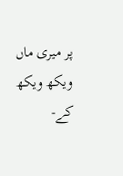پر میری ماں ویکھ ویکھ کے-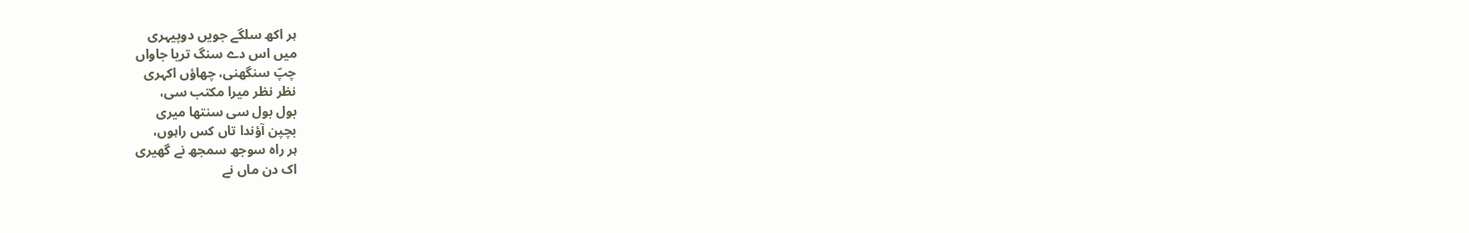ہر اکھ سلگے جویں دوپیہری
میں اس دے سنگ تریا جاواں
چپّ سنگھنی، چھاؤں اکہری
نظر نظر میرا مکتب سی،
بول بول سی سنتھا میری
بچپن آؤندا تاں کس راہوں،
ہر راہ سوجھ سمجھ نے گھیری
اک دن ماں نے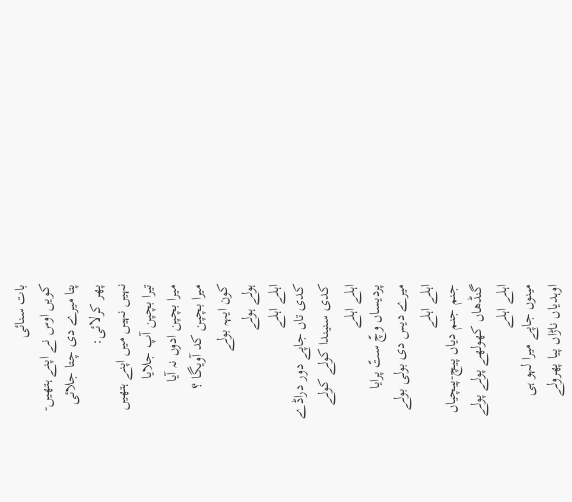بات سنائی
کویں اوس نے اپنے ہتھیں-
پتا میرے دی چتا جلائی
پھر کرلائی:
نہیں نہیں میں اپنے ہتھیں
تیرا بچپن آپ جلایا
میرا بچپن ادوں نہ آیا
میرا بچپن کد آویگا ؟
کون ایہہ بولے
ہولے ہولے
اہلے اہلے
کدی تاں جاپے دور دراڈے
کدی سنیندا کولے کولے
اہلے اہلے
پردیساں وچّ ستّ پرایا
میرے دیس دی بولی بولے
اہلے اہلے
جنم جنم دیاں پیچ-پیچیاں
گنڈھاں کھولھے پولے پولے
اہلے اہلے
مینوں جاپے میرا لہو ہی
اوہدیاں ناڑاں پیا پھرولے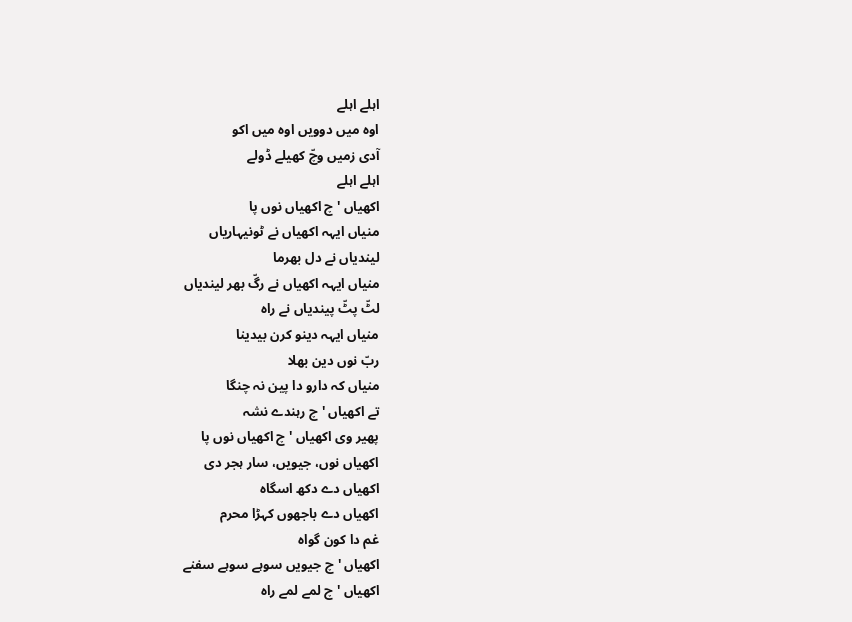اہلے اہلے
اوہ میں دوویں اوہ میں اکو
آدی زمیں وچّ کھیلے ڈولے
اہلے اہلے
اکھیاں 'چ اکھیاں نوں پا
منیاں ایہہ اکھیاں نے ٹونیہاریاں
لیندیاں نے دل بھرما
منیاں ایہہ اکھیاں نے رگّ بھر لیندیاں
لٹّ پٹّ پیندیاں نے راہ
منیاں ایہہ دینو کرن بیدینا
ربّ نوں دین بھلا
منیاں کہ دارو دا پین نہ چنگا
تے اکھیاں 'چ رہندے نشہ
پھیر وی اکھیاں 'چ اکھیاں نوں پا
اکھیاں نوں، جیویں، سار ہجر دی
اکھیاں دے دکھ اسگاہ
اکھیاں دے باجھوں کہڑا محرم
غم دا کون گواہ
اکھیاں 'چ جیویں سوہے سوہے سفنے
اکھیاں 'چ لمے لمے راہ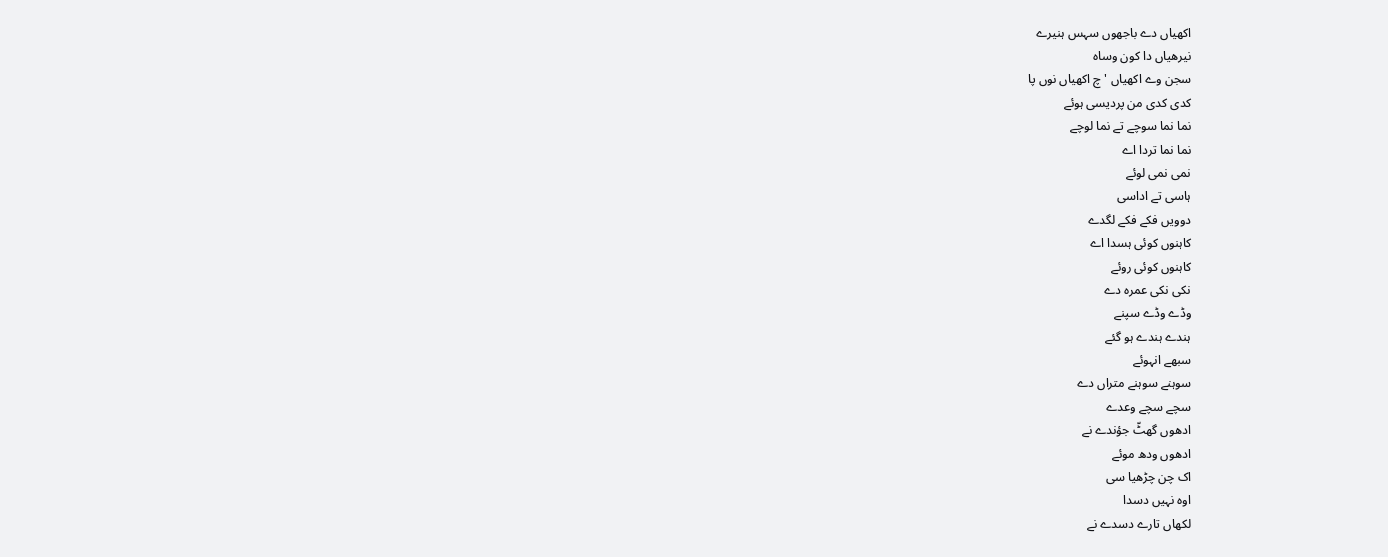اکھیاں دے باجھوں سہس ہنیرے
نیرھیاں دا کون وساہ
سجن وے اکھیاں 'چ اکھیاں نوں پا
کدی کدی من پردیسی ہوئے
نما نما سوچے تے نما لوچے
نما نما تردا اے
نمی نمی لوئے
ہاسی تے اداسی
دوویں فکے فکے لگدے
کاہنوں کوئی ہسدا اے
کاہنوں کوئی روئے
نکی نکی عمرہ دے
وڈے وڈے سپنے
ہندے ہندے ہو گئے
سبھے انہوئے
سوہنے سوہنے متراں دے
سچے سچے وعدے
ادھوں گھٹّ جؤندے نے
ادھوں ودھ موئے
اک چن چڑھیا سی
اوہ نہیں دسدا
لکھاں تارے دسدے نے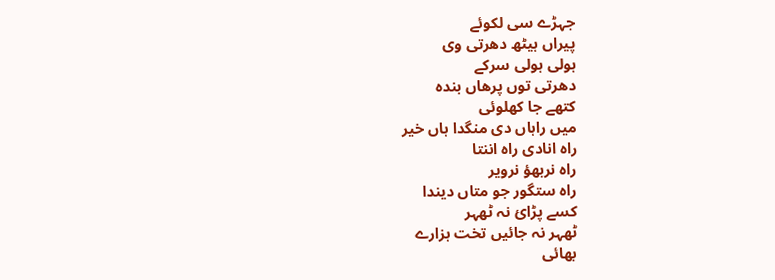جہڑے سی لکوئے
پیراں ہیٹھ دھرتی وی
ہولی ہولی سرکے
دھرتی توں پرھاں بندہ
کتھے جا کھلوئی
میں راہاں دی منگدا ہاں خیر
راہ انادی راہ اننتا
راہ نربھؤ نرویر
راہ ستگور جو متاں دیندا
کسے پڑائ نہ ٹھہر
ٹھہر نہ جائیں تخت ہزارے
بھائی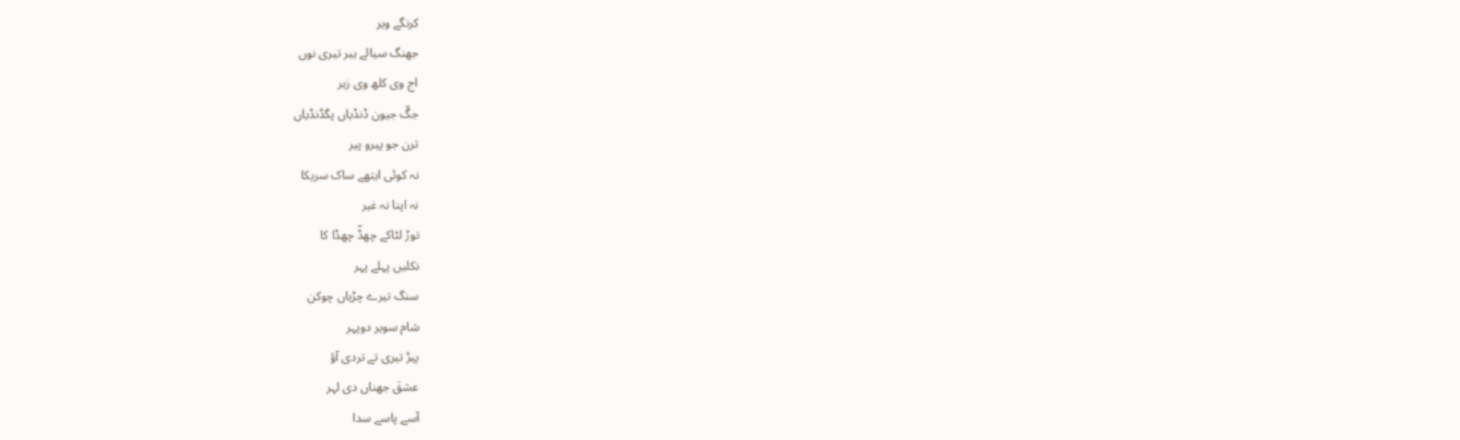کرنگے ویر
جھنگ سیالے ہیر تیری نوں
اج وی کلھ وی زہر
جگّ جیون ڈنڈیاں پگڈنڈیاں
ترن جو پیرو پیر
نہ کوئی ایتھے ساک سریکا
نہ اپنا نہ غیر
توڑ لٹاکے چھڈّ چھڈا کا
نکلیں پہلے پہر
سنگ تیرے چڑیاں چوکن
شام سویر دوپہر
پیڑ تیری تے تردی آؤ
عشقَ جھناں دی لہر
آسے پاسے سدا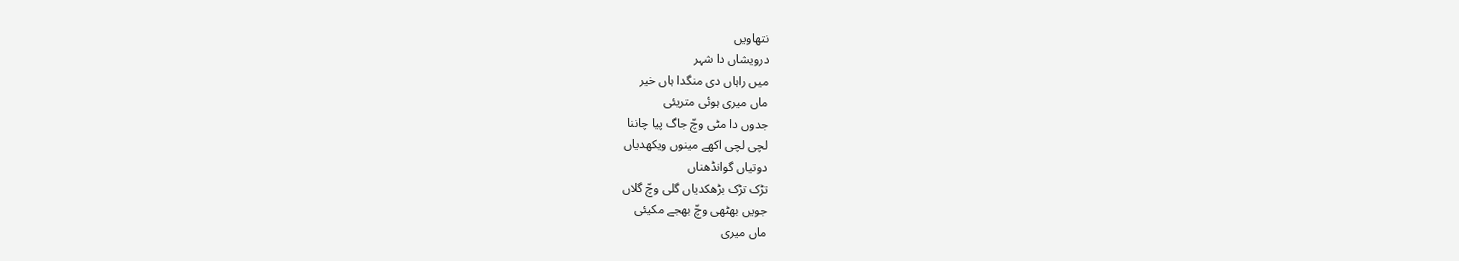نتھاویں
درویشاں دا شہر
میں راہاں دی منگدا ہاں خیر
ماں میری ہوئی متریئی
جدوں دا مٹی وچّ جاگ پیا چاننا
لچی لچی اکھے مینوں ویکھدیاں
دوتیاں گوانڈھناں
تڑک تڑک بڑھکدیاں گلی وچّ گلاں
جویں بھٹھی وچّ بھجے مکیئی
ماں میری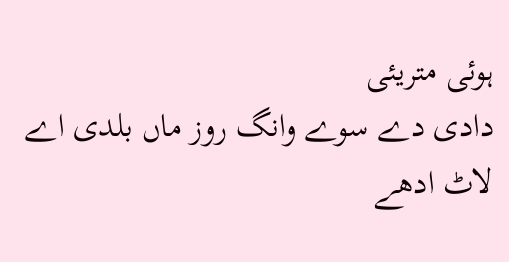ہوئی متریئی
دادی دے سوے وانگ روز ماں بلدی اے
لاٹ ادھے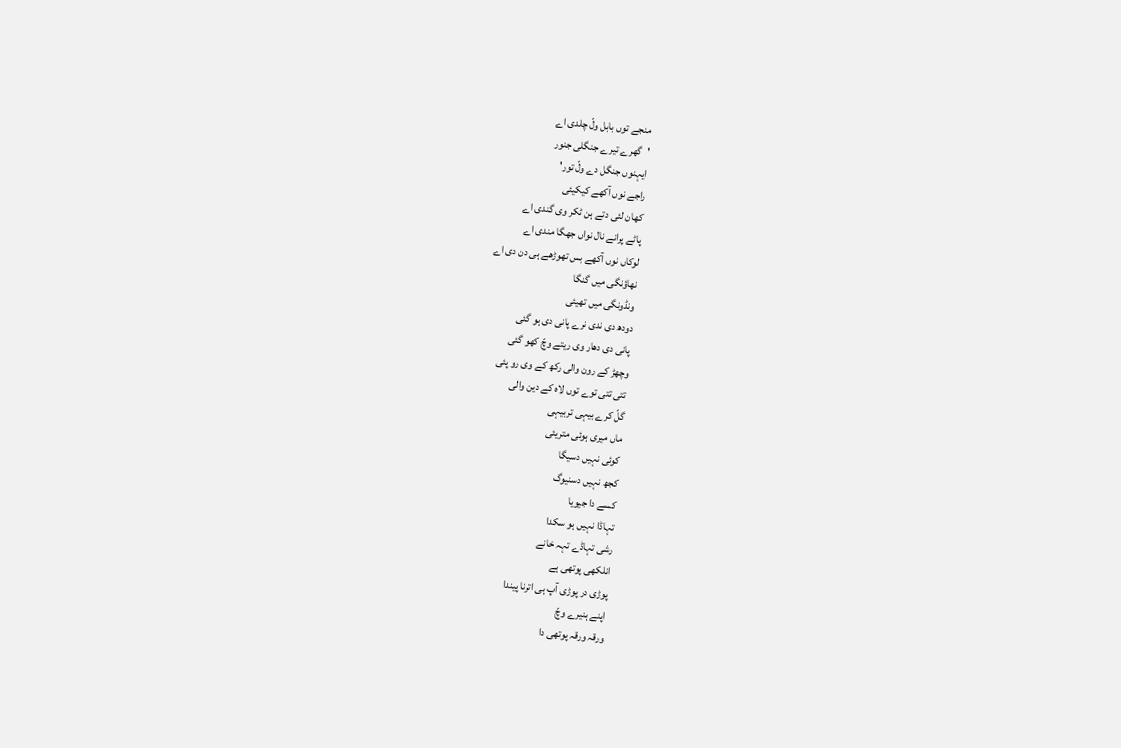منجے توں بابل ولّ چلدی اے
'گھرے تیرے جنگلی جنور
ایہنوں جنگل دے ولّ تور'
راجے نوں آکھے کیکیئی
کھان لئی دتے ہن ٹکر وی گندی اے
پاٹے پرانے نال نواں جھگا مندی اے
لوکاں نوں آکھے بس تھوڑھے ہی دن دی اے
نھاؤنگی میں گنگا
ونڈونگی میں تھیئی
دودھ دی ندی نرے پانی دی ہو گئی
پانی دی دھار وی ریتے وچّ کھو گئی
وچھڑ کے رون والی رکھ کے وی رو پئی
تتی تتی توے توں لاہ کے دین والی
گلّ کرے بیہی تربیہی
ماں میری ہوئی متریئی
کوئی نہیں دسیگا
کجھ نہیں دسنیوگ
کسے دا جیویا
تہاڈا نہیں ہو سکدا
رشی تہاڈے تہہ خانے
انلکھی پوتھی ہے
پوڑی در پوڑی آپ ہی اترنا پیندا
اپنے ہنیرے وچّ
ورقہ ورقہ پوتھی دا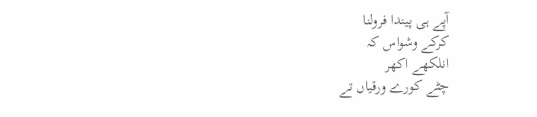آپے ہی پیندا فرولنا
کرکے وشواس کہ
انلکھے اکھر
چٹے کورے ورقیاں تے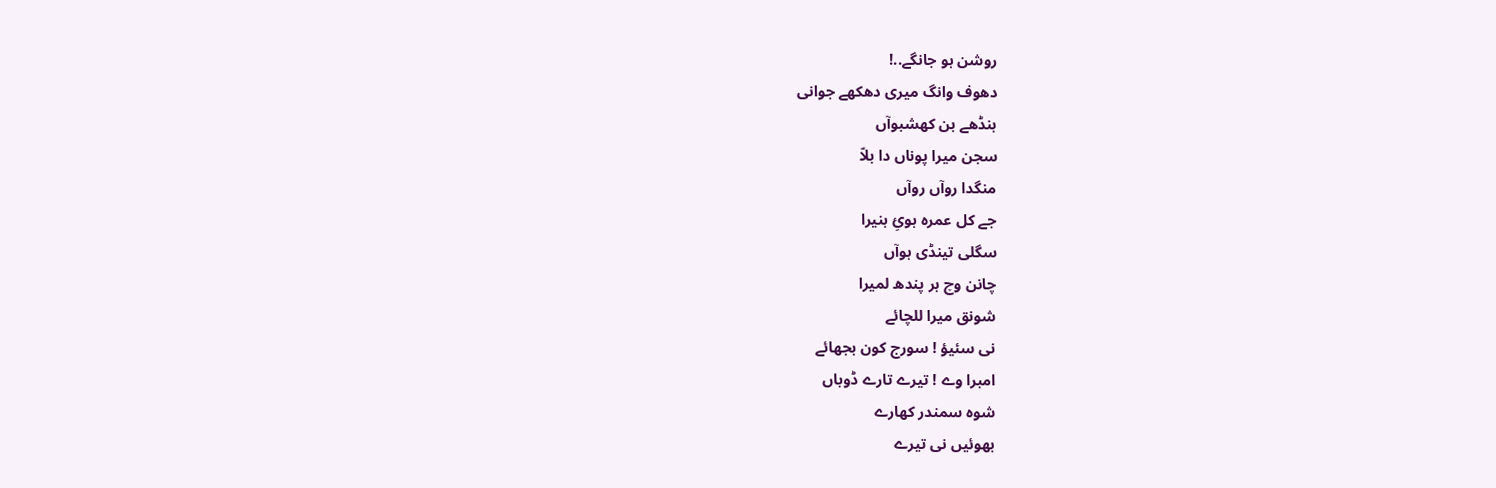روشن ہو جانگے..!
دھوف وانگ میری دھکھے جوانی
ہنڈھے بن کھشبوآں
سجن میرا پوناں دا بلاّ
منگدا روآں روآں
جے کل عمرہ ہوئِ ہنیرا
سگلی تینڈی ہوآں
چانن وچ ہر پندھ لمیرا
شونق میرا للچائے
نی سئیؤ ! سورج کون بجھائے
امبرا وے ! تیرے تارے ڈوباں
شوہ سمندر کھارے
بھوئیں نی تیرے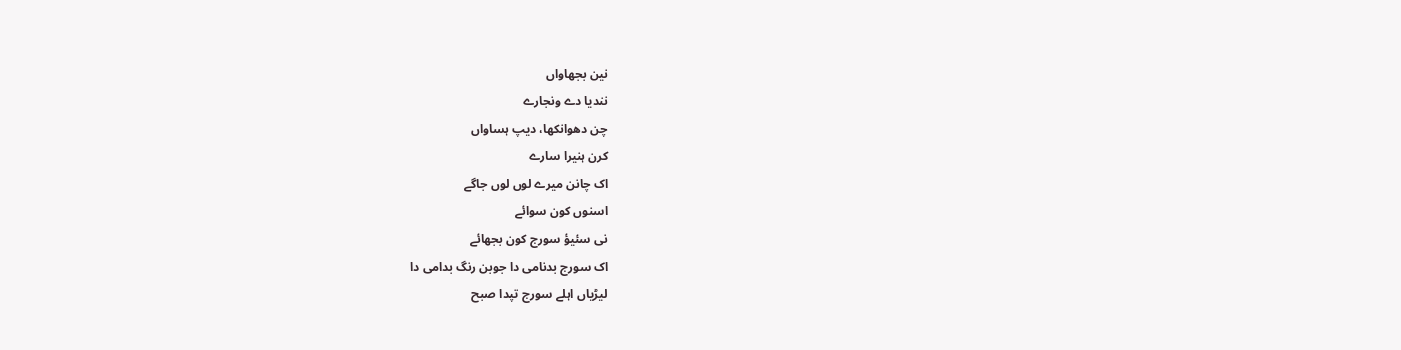نین بجھاواں
نندیا دے ونجارے
چن دھوانکھا، دیپ ہساواں
کرن ہنیرا سارے
اک چانن میرے لوں لوں جاگے
اسنوں کون سوائے
نی سئیؤ سورج کون بجھائے
اک سورج بدنامی دا جوبن رنگ بدامی دا
لیڑیاں اہلے سورج تپدا صبح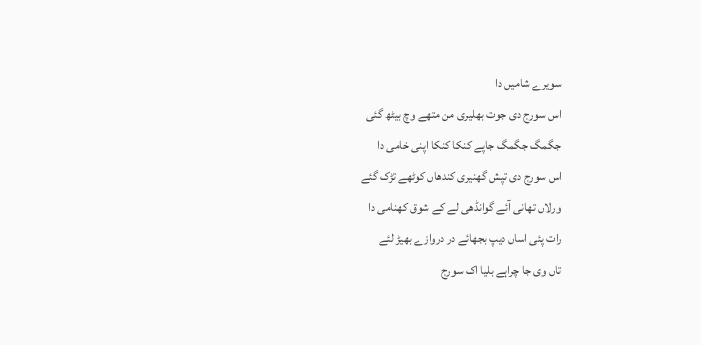سویرے شامیں دا
اس سورج دی جوت بھلیری من متھے وچ بیٹھ گئی
جگمگ جگمگ جاپے کنکا کنکا اپنی خامی دا
اس سورج دی تپش گھنیری کندھاں کوٹھے تڑک گئے
ورلاں تھانی آئے گوانڈھی لے کے شوق کھنامی دا
رات پئی اساں دیپ بجھائے در دروازے بھیڑ لئے
تاں وی جا چراہے بلیا اک سورج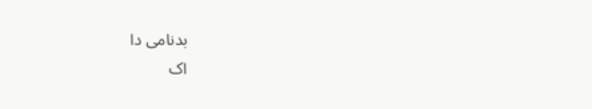بدنامی دا
اک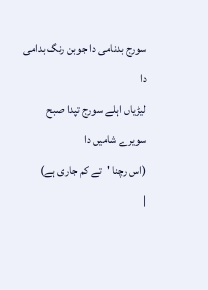سورج بدنامی دا جوبن رنگ بدامی دا
لیڑیاں اہلے سورج تپدا صبح سویرے شامیں دا
(اس رچنا 'تے کم جاری ہے)
|